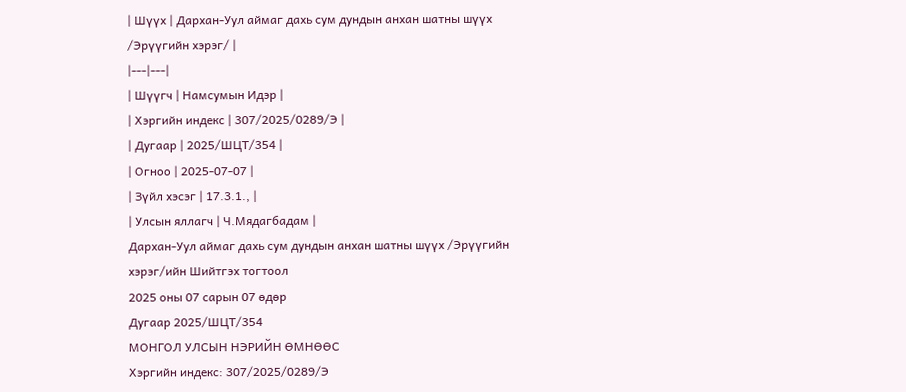| Шүүх | Дархан-Уул аймаг дахь сум дундын анхан шатны шүүх /Эрүүгийн хэрэг/ |
|---|---|
| Шүүгч | Намсумын Идэр |
| Хэргийн индекс | 307/2025/0289/Э |
| Дугаар | 2025/ШЦТ/354 |
| Огноо | 2025-07-07 |
| Зүйл хэсэг | 17.3.1., |
| Улсын яллагч | Ч.Мядагбадам |
Дархан-Уул аймаг дахь сум дундын анхан шатны шүүх /Эрүүгийн хэрэг/ийн Шийтгэх тогтоол
2025 оны 07 сарын 07 өдөр
Дугаар 2025/ШЦТ/354
МОНГОЛ УЛСЫН НЭРИЙН ӨМНӨӨС
Хэргийн индекс: 307/2025/0289/Э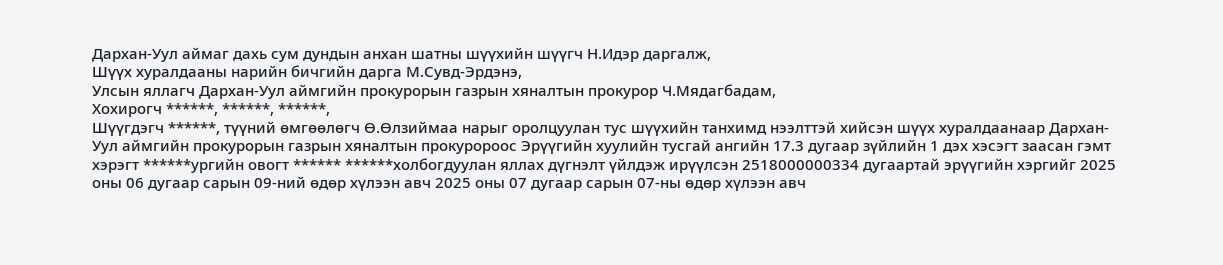Дархан-Уул аймаг дахь сум дундын анхан шатны шүүхийн шүүгч Н.Идэр даргалж,
Шүүх хуралдааны нарийн бичгийн дарга М.Сувд-Эрдэнэ,
Улсын яллагч Дархан-Уул аймгийн прокурорын газрын хяналтын прокурор Ч.Мядагбадам,
Хохирогч ******, ******, ******,
Шүүгдэгч ******, түүний өмгөөлөгч Ө.Өлзиймаа нарыг оролцуулан тус шүүхийн танхимд нээлттэй хийсэн шүүх хуралдаанаар Дархан-Уул аймгийн прокурорын газрын хяналтын прокуророос Эрүүгийн хуулийн тусгай ангийн 17.3 дугаар зүйлийн 1 дэх хэсэгт заасан гэмт хэрэгт ******ургийн овогт ****** ******холбогдуулан яллах дүгнэлт үйлдэж ирүүлсэн 2518000000334 дугаартай эрүүгийн хэргийг 2025 оны 06 дугаар сарын 09-ний өдөр хүлээн авч 2025 оны 07 дугаар сарын 07-ны өдөр хүлээн авч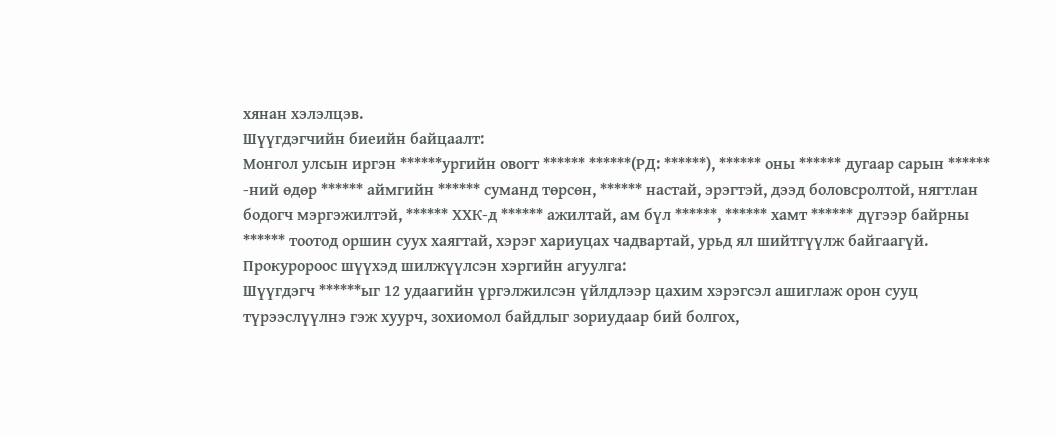хянан хэлэлцэв.
Шүүгдэгчийн биеийн байцаалт:
Монгол улсын иргэн ******ургийн овогт ****** ******(РД: ******), ****** оны ****** дугаар сарын ****** -ний өдөр ****** аймгийн ****** суманд төрсөн, ****** настай, эрэгтэй, дээд боловсролтой, нягтлан бодогч мэргэжилтэй, ****** ХХК-д ****** ажилтай, ам бүл ******, ****** хамт ****** дүгээр байрны ****** тоотод оршин суух хаягтай, хэрэг хариуцах чадвартай, урьд ял шийтгүүлж байгаагүй.
Прокуророос шүүхэд шилжүүлсэн хэргийн агуулга:
Шүүгдэгч ******ыг 12 удаагийн үргэлжилсэн үйлдлээр цахим хэрэгсэл ашиглаж орон сууц түрээслүүлнэ гэж хуурч, зохиомол байдлыг зориудаар бий болгох,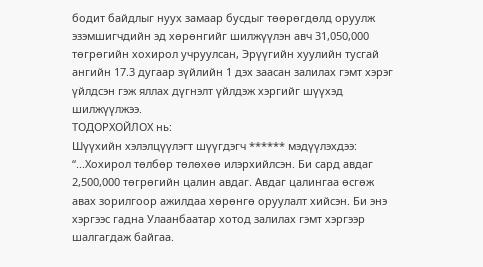бодит байдлыг нуух замаар бусдыг төөрөгдөлд оруулж эзэмшигчдийн эд хөрөнгийг шилжүүлэн авч 31,050,000 төгрөгийн хохирол учруулсан, Эрүүгийн хуулийн тусгай ангийн 17.3 дугаар зүйлийн 1 дэх заасан залилах гэмт хэрэг үйлдсэн гэж яллах дүгнэлт үйлдэж хэргийг шүүхэд шилжүүлжээ.
ТОДОРХОЙЛОХ нь:
Шүүхийн хэлэлцүүлэгт шүүгдэгч ****** мэдүүлэхдээ: “...Хохирол төлбөр төлөхөө илэрхийлсэн. Би сард авдаг 2,500,000 төгрөгийн цалин авдаг. Авдаг цалингаа өсгөж авах зорилгоор ажилдаа хөрөнгө оруулалт хийсэн. Би энэ хэргээс гадна Улаанбаатар хотод залилах гэмт хэргээр шалгагдаж байгаа.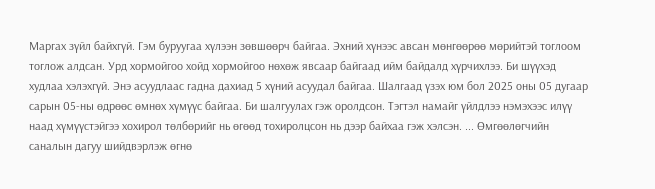Маргах зүйл байхгүй. Гэм буруугаа хүлээн зөвшөөрч байгаа. Эхний хүнээс авсан мөнгөөрөө мөрийтэй тоглоом тоглож алдсан. Урд хормойгоо хойд хормойгоо нөхөж явсаар байгаад ийм байдалд хүрчихлээ. Би шүүхэд худлаа хэлэхгүй. Энэ асуудлаас гадна дахиад 5 хүний асуудал байгаа. Шалгаад үзэх юм бол 2025 оны 05 дугаар сарын 05-ны өдрөөс өмнөх хүмүүс байгаа. Би шалгуулах гэж оролдсон. Тэгтэл намайг үйлдлээ нэмэхээс илүү наад хүмүүстэйгээ хохирол төлбөрийг нь өгөөд тохиролцсон нь дээр байхаа гэж хэлсэн. ... Өмгөөлөгчийн саналын дагуу шийдвэрлэж өгнө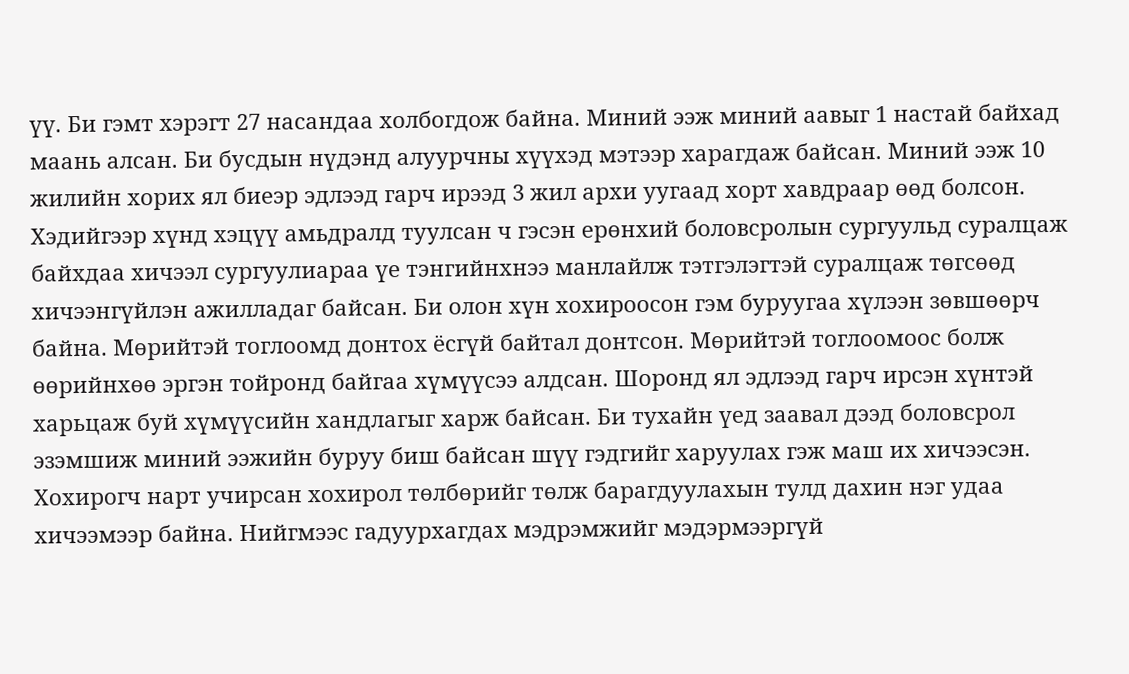үү. Би гэмт хэрэгт 27 насандаа холбогдож байна. Миний ээж миний аавыг 1 настай байхад маань алсан. Би бусдын нүдэнд алуурчны хүүхэд мэтээр харагдаж байсан. Миний ээж 10 жилийн хорих ял биеэр эдлээд гарч ирээд 3 жил архи уугаад хорт хавдраар өөд болсон. Хэдийгээр хүнд хэцүү амьдралд туулсан ч гэсэн ерөнхий боловсролын сургуульд суралцаж байхдаа хичээл сургуулиараа үе тэнгийнхнээ манлайлж тэтгэлэгтэй суралцаж төгсөөд хичээнгүйлэн ажилладаг байсан. Би олон хүн хохироосон гэм буруугаа хүлээн зөвшөөрч байна. Мөрийтэй тоглоомд донтох ёсгүй байтал донтсон. Мөрийтэй тоглоомоос болж өөрийнхөө эргэн тойронд байгаа хүмүүсээ алдсан. Шоронд ял эдлээд гарч ирсэн хүнтэй харьцаж буй хүмүүсийн хандлагыг харж байсан. Би тухайн үед заавал дээд боловсрол эзэмшиж миний ээжийн буруу биш байсан шүү гэдгийг харуулах гэж маш их хичээсэн. Хохирогч нарт учирсан хохирол төлбөрийг төлж барагдуулахын тулд дахин нэг удаа хичээмээр байна. Нийгмээс гадуурхагдах мэдрэмжийг мэдэрмээргүй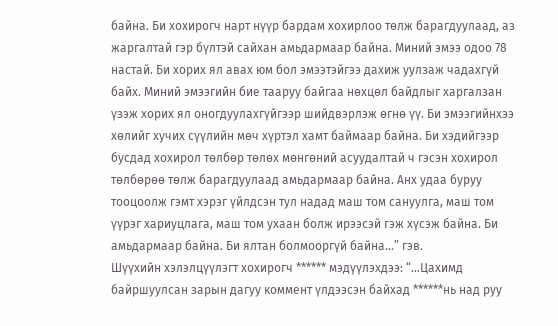байна. Би хохирогч нарт нүүр бардам хохирлоо төлж барагдуулаад, аз жаргалтай гэр бүлтэй сайхан амьдармаар байна. Миний эмээ одоо 78 настай. Би хорих ял авах юм бол эмээтэйгээ дахиж уулзаж чадахгүй байх. Миний эмээгийн бие тааруу байгаа нөхцөл байдлыг харгалзан үзэж хорих ял оногдуулахгүйгээр шийдвэрлэж өгнө үү. Би эмээгийнхээ хөлийг хучих сүүлийн мөч хүртэл хамт баймаар байна. Би хэдийгээр бусдад хохирол төлбөр төлөх мөнгөний асуудалтай ч гэсэн хохирол төлбөрөө төлж барагдуулаад амьдармаар байна. Анх удаа буруу тооцоолж гэмт хэрэг үйлдсэн тул надад маш том сануулга, маш том үүрэг хариуцлага, маш том ухаан болж ирээсэй гэж хүсэж байна. Би амьдармаар байна. Би ялтан болмооргүй байна...” гэв.
Шүүхийн хэлэлцүүлэгт хохирогч ****** мэдүүлэхдээ: “...Цахимд байршуулсан зарын дагуу коммент үлдээсэн байхад ******нь над руу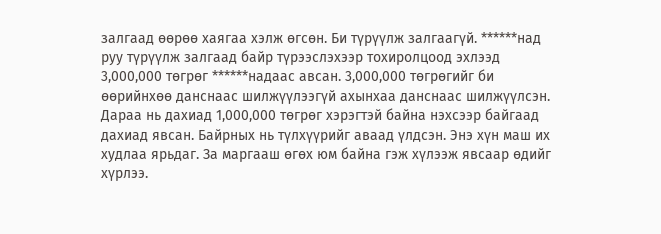залгаад өөрөө хаягаа хэлж өгсөн. Би түрүүлж залгаагүй. ******над руу түрүүлж залгаад байр түрээслэхээр тохиролцоод эхлээд 3,000,000 төгрөг ******надаас авсан. 3,000,000 төгрөгийг би өөрийнхөө данснаас шилжүүлээгүй ахынхаа данснаас шилжүүлсэн. Дараа нь дахиад 1,000,000 төгрөг хэрэгтэй байна нэхсээр байгаад дахиад явсан. Байрных нь түлхүүрийг аваад үлдсэн. Энэ хүн маш их худлаа ярьдаг. За маргааш өгөх юм байна гэж хүлээж явсаар өдийг хүрлээ.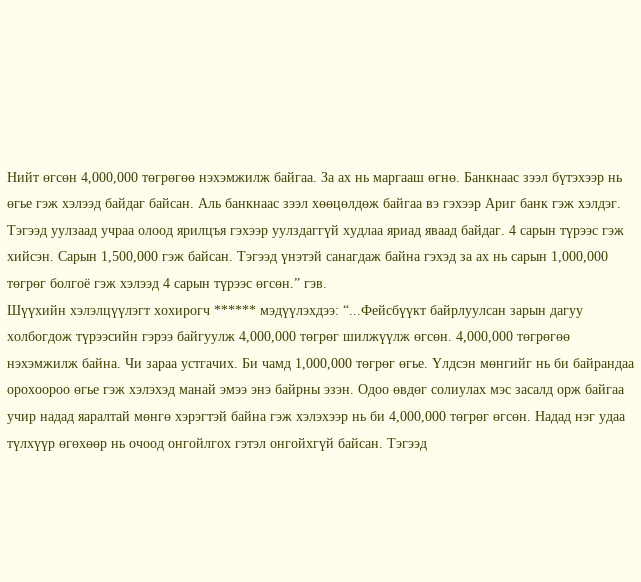Нийт өгсөн 4,000,000 төгрөгөө нэхэмжилж байгаа. За ах нь маргааш өгнө. Банкнаас зээл бүтэхээр нь өгье гэж хэлээд байдаг байсан. Аль банкнаас зээл хөөцөлдөж байгаа вэ гэхээр Ариг банк гэж хэлдэг. Тэгээд уулзаад учраа олоод ярилцъя гэхээр уулздаггүй худлаа яриад яваад байдаг. 4 сарын түрээс гэж хийсэн. Сарын 1,500,000 гэж байсан. Тэгээд үнэтэй санагдаж байна гэхэд за ах нь сарын 1,000,000 төгрөг болгоё гэж хэлээд 4 сарын түрээс өгсөн.” гэв.
Шүүхийн хэлэлцүүлэгт хохирогч ****** мэдүүлэхдээ: “...Фейсбүүкт байрлуулсан зарын дагуу холбогдож түрээсийн гэрээ байгуулж 4,000,000 төгрөг шилжүүлж өгсөн. 4,000,000 төгрөгөө нэхэмжилж байна. Чи зараа устгачих. Би чамд 1,000,000 төгрөг өгье. Үлдсэн мөнгийг нь би байрандаа орохоороо өгье гэж хэлэхэд манай эмээ энэ байрны эзэн. Одоо өвдөг солиулах мэс засалд орж байгаа учир надад яаралтай мөнгө хэрэгтэй байна гэж хэлэхээр нь би 4,000,000 төгрөг өгсөн. Надад нэг удаа түлхүүр өгөхөөр нь очоод онгойлгох гэтэл онгойхгүй байсан. Тэгээд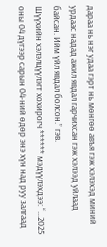дараа нь нэг удаа гэрт нь мөнгөө авъя гэж хэлэхэд миний урдаас надад ажил явдал гарчихсан гэж хэлээд уйлаад байсан. Ийм үйл явдал болсон.” гэв.
Шүүхийн хэлэлцүүлэгт хохирогч ****** мэдүүлэхдээ: “...2025 оны 04 дүгээр сарын 04-ний өдөр энэ хүн над руу залгаад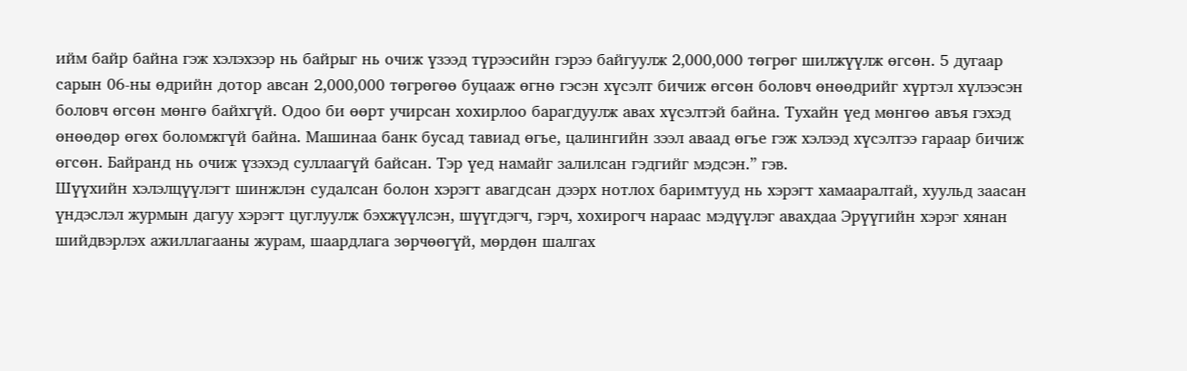ийм байр байна гэж хэлэхээр нь байрыг нь очиж үзээд түрээсийн гэрээ байгуулж 2,000,000 төгрөг шилжүүлж өгсөн. 5 дугаар сарын 06-ны өдрийн дотор авсан 2,000,000 төгрөгөө буцааж өгнө гэсэн хүсэлт бичиж өгсөн боловч өнөөдрийг хүртэл хүлээсэн боловч өгсөн мөнгө байхгүй. Одоо би өөрт учирсан хохирлоо барагдуулж авах хүсэлтэй байна. Тухайн үед мөнгөө авъя гэхэд өнөөдөр өгөх боломжгүй байна. Машинаа банк бусад тавиад өгье, цалингийн зээл аваад өгье гэж хэлээд хүсэлтээ гараар бичиж өгсөн. Байранд нь очиж үзэхэд суллаагүй байсан. Тэр үед намайг залилсан гэдгийг мэдсэн.” гэв.
Шүүхийн хэлэлцүүлэгт шинжлэн судалсан болон хэрэгт авагдсан дээрх нотлох баримтууд нь хэрэгт хамааралтай, хуульд заасан үндэслэл журмын дагуу хэрэгт цуглуулж бэхжүүлсэн, шүүгдэгч, гэрч, хохирогч нараас мэдүүлэг авахдаа Эрүүгийн хэрэг хянан шийдвэрлэх ажиллагааны журам, шаардлага зөрчөөгүй, мөрдөн шалгах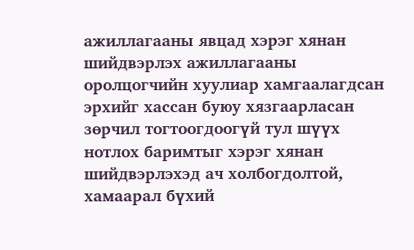ажиллагааны явцад хэрэг хянан шийдвэрлэх ажиллагааны оролцогчийн хуулиар хамгаалагдсан эрхийг хассан буюу хязгаарласан зөрчил тогтоогдоогүй тул шүүх нотлох баримтыг хэрэг хянан шийдвэрлэхэд ач холбогдолтой, хамаарал бүхий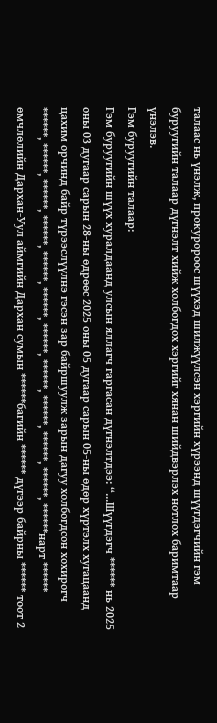талаас нь үнэлж, прокуророос шүүхэд шилжүүлсэн хэргийн хүрээнд шүүгдэгчийн гэм буруугийн талаар дүгнэлт хийж холбогдох хэргийг хянан шийдвэрлэх нотлох баримтаар үнэлэв.
Гэм буруугийн талаар:
Гэм буруугийн шүүх хуралдаанд улсын яллагч гаргасан дүгнэлтдээ: “...Шүүгдэгч ****** нь 2025 оны 03 дугаар сарын 28-ны өдрөөс 2025 оны 05 дугаар сарын 05-ны өдөр хүртэлх хугацаанд цахим орчинд байр түрээслүүлнэ гэсэн зар байршуулж зарын дагуу холбогдсон хохирогч ******, ******, ******, ******, ******, ******, ******, ******, ******, ******, ******, ******нарт ****** өмчлөлийн Дархан-Уул аймгийн Дархан сумын ******багийн ****** дүгээр байрны ****** тоот 2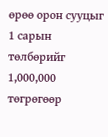өрөө орон сууцыг 1 сарын төлбөрийг 1,000,000 төгрөгөөр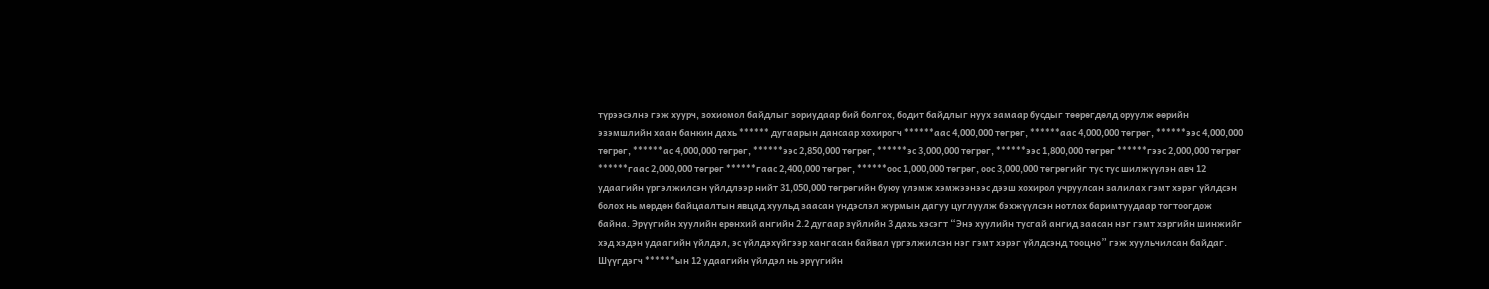түрээсэлнэ гэж хуурч, зохиомол байдлыг зориудаар бий болгох, бодит байдлыг нуух замаар бусдыг төөрөгдөлд оруулж өөрийн эзэмшлийн хаан банкин дахь ****** дугаарын дансаар хохирогч ******аас 4,000,000 төгрөг, ******аас 4,000,000 төгрөг, ******ээс 4,000,000 төгрөг, ******ас 4,000,000 төгрөг, ******ээс 2,850,000 төгрөг, ******эс 3,000,000 төгрөг, ******ээс 1,800,000 төгрөг ******гээс 2,000,000 төгрөг ******гаас 2,000,000 төгрөг ******гаас 2,400,000 төгрөг, ******оос 1,000,000 төгрөг, оос 3,000,000 төгрөгийг тус тус шилжүүлэн авч 12 удаагийн үргэлжилсэн үйлдлээр нийт 31,050,000 төгрөгийн буюу үлэмж хэмжээнээс дээш хохирол учруулсан залилах гэмт хэрэг үйлдсэн болох нь мөрдөн байцаалтын явцад хуульд заасан үндэслэл журмын дагуу цуглуулж бэхжүүлсэн нотлох баримтуудаар тогтоогдож байна. Эрүүгийн хуулийн ерөнхий ангийн 2.2 дугаар зүйлийн 3 дахь хэсэгт “Энэ хуулийн тусгай ангид заасан нэг гэмт хэргийн шинжийг хэд хэдэн удаагийн үйлдэл, эс үйлдэхүйгээр хангасан байвал үргэлжилсэн нэг гэмт хэрэг үйлдсэнд тооцно” гэж хуульчилсан байдаг. Шүүгдэгч ******ын 12 удаагийн үйлдэл нь эрүүгийн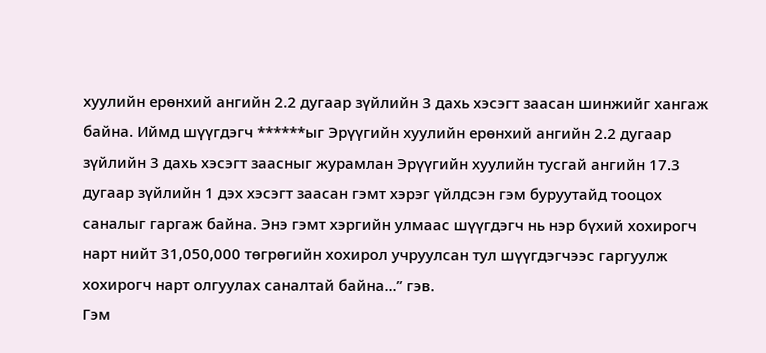хуулийн ерөнхий ангийн 2.2 дугаар зүйлийн 3 дахь хэсэгт заасан шинжийг хангаж байна. Иймд шүүгдэгч ******ыг Эрүүгийн хуулийн ерөнхий ангийн 2.2 дугаар зүйлийн 3 дахь хэсэгт заасныг журамлан Эрүүгийн хуулийн тусгай ангийн 17.3 дугаар зүйлийн 1 дэх хэсэгт заасан гэмт хэрэг үйлдсэн гэм буруутайд тооцох саналыг гаргаж байна. Энэ гэмт хэргийн улмаас шүүгдэгч нь нэр бүхий хохирогч нарт нийт 31,050,000 төгрөгийн хохирол учруулсан тул шүүгдэгчээс гаргуулж хохирогч нарт олгуулах саналтай байна...” гэв.
Гэм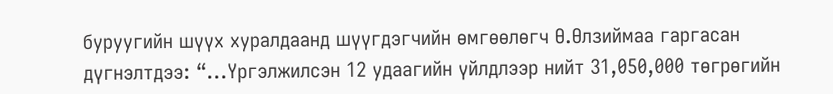буруугийн шүүх хуралдаанд шүүгдэгчийн өмгөөлөгч Ө.Өлзиймаа гаргасан дүгнэлтдээ: “...Үргэлжилсэн 12 удаагийн үйлдлээр нийт 31,050,000 төгрөгийн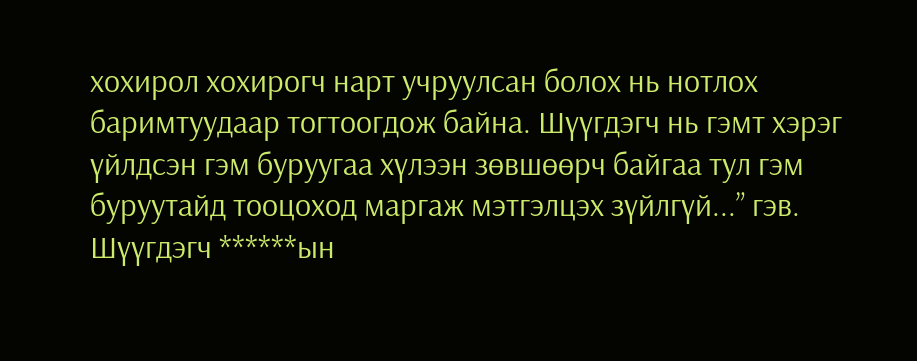хохирол хохирогч нарт учруулсан болох нь нотлох баримтуудаар тогтоогдож байна. Шүүгдэгч нь гэмт хэрэг үйлдсэн гэм буруугаа хүлээн зөвшөөрч байгаа тул гэм буруутайд тооцоход маргаж мэтгэлцэх зүйлгүй...” гэв.
Шүүгдэгч ******ын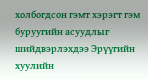холбогдсон гэмт хэрэгт гэм буруугийн асуудлыг шийдвэрлэхдээ Эрүүгийн хуулийн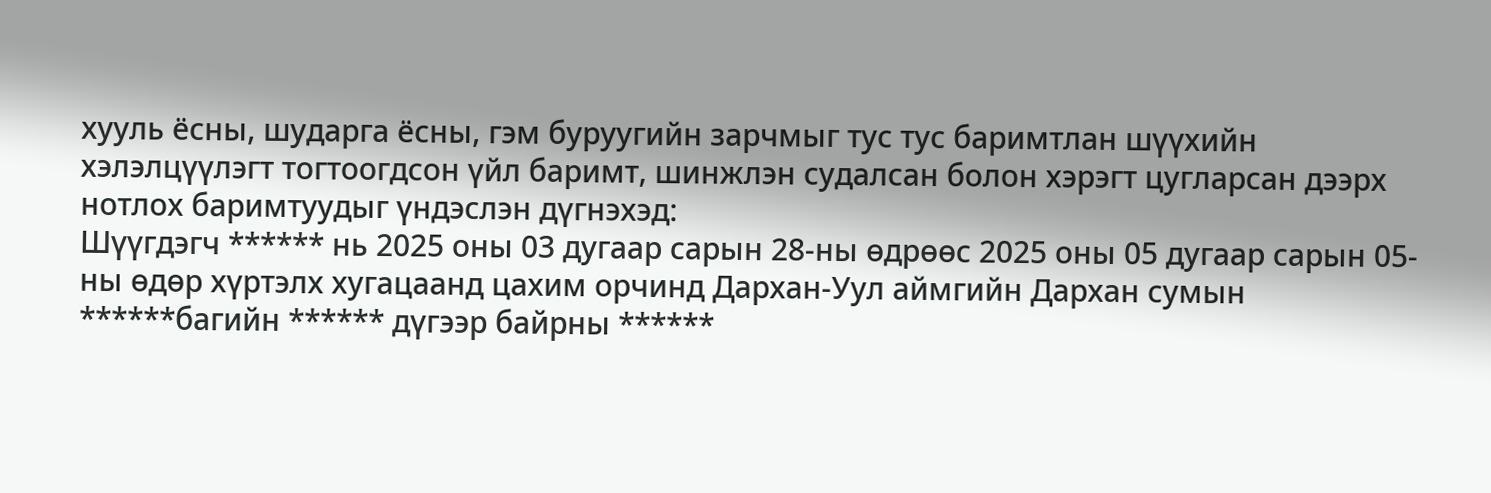хууль ёсны, шударга ёсны, гэм буруугийн зарчмыг тус тус баримтлан шүүхийн хэлэлцүүлэгт тогтоогдсон үйл баримт, шинжлэн судалсан болон хэрэгт цугларсан дээрх нотлох баримтуудыг үндэслэн дүгнэхэд:
Шүүгдэгч ****** нь 2025 оны 03 дугаар сарын 28-ны өдрөөс 2025 оны 05 дугаар сарын 05-ны өдөр хүртэлх хугацаанд цахим орчинд Дархан-Уул аймгийн Дархан сумын ******багийн ****** дүгээр байрны ******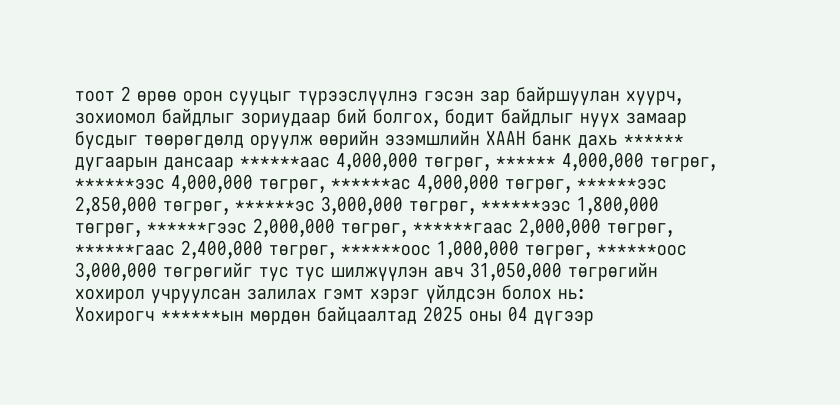тоот 2 өрөө орон сууцыг түрээслүүлнэ гэсэн зар байршуулан хуурч, зохиомол байдлыг зориудаар бий болгох, бодит байдлыг нуух замаар бусдыг төөрөгдөлд оруулж өөрийн эзэмшлийн ХААН банк дахь ****** дугаарын дансаар ******аас 4,000,000 төгрөг, ****** 4,000,000 төгрөг, ******ээс 4,000,000 төгрөг, ******ас 4,000,000 төгрөг, ******ээс 2,850,000 төгрөг, ******эс 3,000,000 төгрөг, ******ээс 1,800,000 төгрөг, ******гээс 2,000,000 төгрөг, ******гаac 2,000,000 төгрөг, ******гаас 2,400,000 төгрөг, ******оос 1,000,000 төгрөг, ******оос 3,000,000 төгрөгийг тус тус шилжүүлэн авч 31,050,000 төгрөгийн хохирол учруулсан залилах гэмт хэрэг үйлдсэн болох нь:
Хохирогч ******ын мөрдөн байцаалтад 2025 оны 04 дүгээр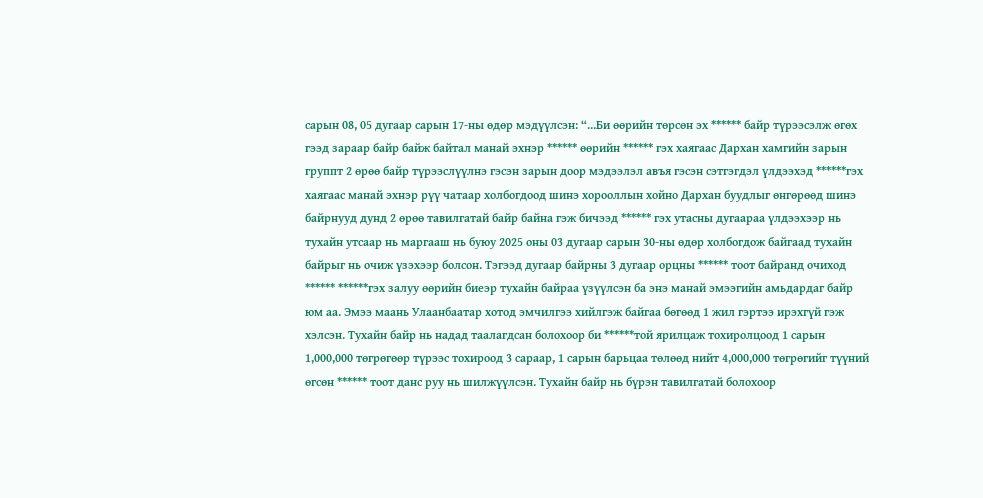сарын 08, 05 дугаар сарын 17-ны өдөр мэдүүлсэн: “...Би өөрийн төрсөн эх ****** байр түрээсэлж өгөх гээд зараар байр байж байтал манай эхнэр ****** өөрийн ****** гэх хаягаас Дархан хамгийн зарын группт 2 өрөө байр түрээслүүлнэ гэсэн зарын доор мэдээлэл авъя гэсэн сэтгэгдэл үлдээхэд ******гэх хаягаас манай эхнэр рүү чатаар холбогдоод шинэ хорооллын хойно Дархан буудлыг өнгөрөөд шинэ байрнууд дунд 2 өрөө тавилгатай байр байна гэж бичээд ****** гэх утасны дугаараа үлдээхээр нь тухайн утсаар нь маргааш нь буюу 2025 оны 03 дугаар сарын 30-ны өдөр холбогдож байгаад тухайн байрыг нь очиж үзэхээр болсон. Тэгээд дугаар байрны 3 дугаар орцны ****** тоот байранд очиход ****** ******гэх залуу өөрийн биеэр тухайн байраа үзүүлсэн ба энэ манай эмээгийн амьдардаг байр юм аа. Эмээ маань Улаанбаатар хотод эмчилгээ хийлгэж байгаа бөгөөд 1 жил гэртээ ирэхгүй гэж хэлсэн. Тухайн байр нь надад таалагдсан болохоор би ******той ярилцаж тохиролцоод 1 сарын 1,000,000 төгрөгөөр түрээс тохироод 3 сараар, 1 сарын барьцаа төлөөд нийт 4,000,000 төгрөгийг түүний өгсөн ****** тоот данс руу нь шилжүүлсэн. Тухайн байр нь бүрэн тавилгатай болохоор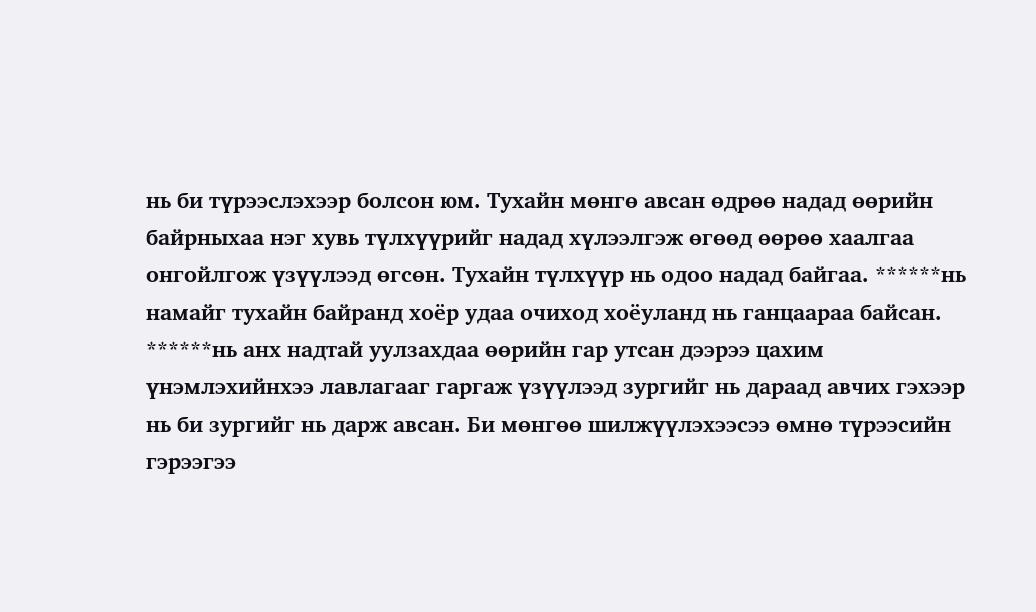нь би түрээслэхээр болсон юм. Тухайн мөнгө авсан өдрөө надад өөрийн байрныхаа нэг хувь түлхүүрийг надад хүлээлгэж өгөөд өөрөө хаалгаа онгойлгож үзүүлээд өгсөн. Тухайн түлхүүр нь одоо надад байгаа. ******нь намайг тухайн байранд хоёр удаа очиход хоёуланд нь ганцаараа байсан. ******нь анх надтай уулзахдаа өөрийн гар утсан дээрээ цахим үнэмлэхийнхээ лавлагааг гаргаж үзүүлээд зургийг нь дараад авчих гэхээр нь би зургийг нь дарж авсан. Би мөнгөө шилжүүлэхээсээ өмнө түрээсийн гэрээгээ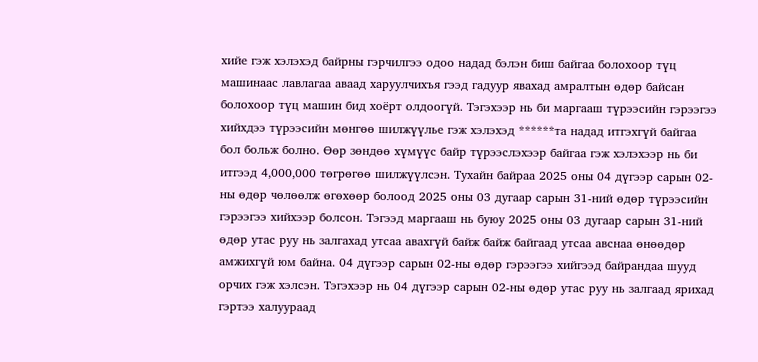хийе гэж хэлэхэд байрны гэрчилгээ одоо надад бэлэн биш байгаа болохоор түц машинаас лавлагаа аваад харуулчихъя гээд гадуур явахад амралтын өдөр байсан болохоор түц машин бид хоёрт олдоогүй. Тэгэхээр нь би маргааш түрээсийн гэрээгээ хийхдээ түрээсийн мөнгөө шилжүүлье гэж хэлэхэд ******та надад итгэхгүй байгаа бол больж болно. Өөр зөндөө хүмүүс байр түрээслэхээр байгаа гэж хэлэхээр нь би итгээд 4,000,000 төгрөгөө шилжүүлсэн. Тухайн байраа 2025 оны 04 дүгээр сарын 02-ны өдөр чөлөөлж өгөхөөр болоод 2025 оны 03 дугаар сарын 31-ний өдөр түрээсийн гэрээгээ хийхээр болсон. Тэгээд маргааш нь буюу 2025 оны 03 дугаар сарын 31-ний өдөр утас руу нь залгахад утсаа авахгүй байж байж байгаад утсаа авснаа өнөөдөр амжихгүй юм байна. 04 дүгээр сарын 02-ны өдөр гэрээгээ хийгээд байрандаа шууд орчих гэж хэлсэн. Тэгэхээр нь 04 дүгээр сарын 02-ны өдөр утас руу нь залгаад ярихад гэртээ халуураад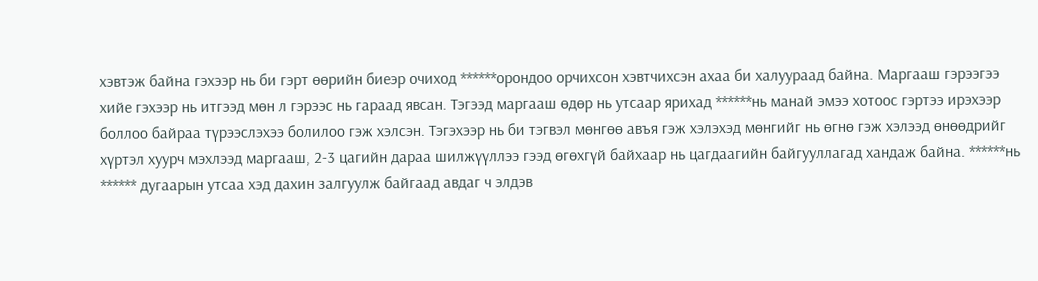хэвтэж байна гэхээр нь би гэрт өөрийн биеэр очиход ******орондоо орчихсон хэвтчихсэн ахаа би халуураад байна. Маргааш гэрээгээ хийе гэхээр нь итгээд мөн л гэрээс нь гараад явсан. Тэгээд маргааш өдөр нь утсаар ярихад ******нь манай эмээ хотоос гэртээ ирэхээр боллоо байраа түрээслэхээ болилоо гэж хэлсэн. Тэгэхээр нь би тэгвэл мөнгөө авъя гэж хэлэхэд мөнгийг нь өгнө гэж хэлээд өнөөдрийг хүртэл хуурч мэхлээд маргааш, 2-3 цагийн дараа шилжүүллээ гээд өгөхгүй байхаар нь цагдаагийн байгууллагад хандаж байна. ******нь ****** дугаарын утсаа хэд дахин залгуулж байгаад авдаг ч элдэв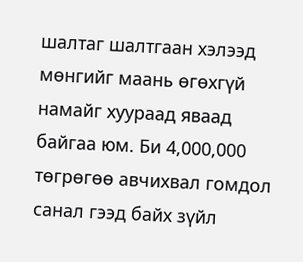шалтаг шалтгаан хэлээд мөнгийг маань өгөхгүй намайг хуураад яваад байгаа юм. Би 4,000,000 төгрөгөө авчихвал гомдол санал гээд байх зүйл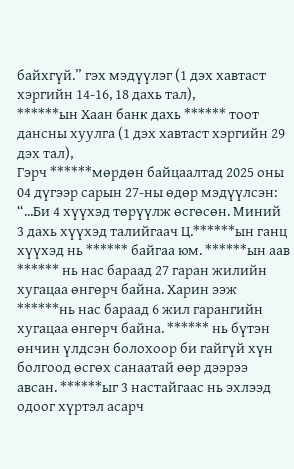байхгүй.” гэх мэдүүлэг (1 дэх хавтаст хэргийн 14-16, 18 дахь тал),
******ын Хаан банк дахь ****** тоот дансны хуулга (1 дэх хавтаст хэргийн 29 дэх тал),
Гэрч ******мөрдөн байцаалтад 2025 оны 04 дүгээр сарын 27-ны өдөр мэдүүлсэн: “...Би 4 хүүхэд төрүүлж өсгөсөн. Миний 3 дахь хүүхэд талийгаач Ц.******ын ганц хүүхэд нь ****** байгаа юм. ******ын аав ****** нь нас бараад 27 гаран жилийн хугацаа өнгөрч байна. Харин ээж ******нь нас бараад 6 жил гарангийн хугацаа өнгөрч байна. ****** нь бүтэн өнчин үлдсэн болохоор би гайгүй хүн болгоод өсгөх санаатай өөр дээрээ авсан. ******ыг 3 настайгаас нь эхлээд одоог хүртэл асарч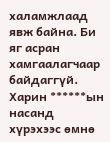халамжлаад явж байна. Би яг асран хамгаалагчаар байдаггүй. Харин ******ын насанд хүрэхээс өмнө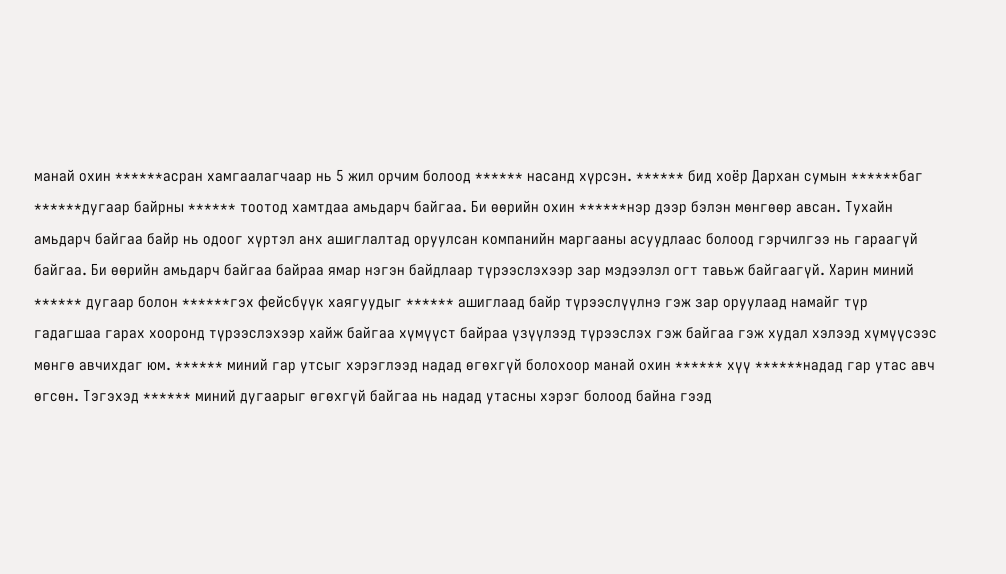манай охин ******асран хамгаалагчаар нь 5 жил орчим болоод ****** насанд хүрсэн. ****** бид хоёр Дархан сумын ******баг ******дугаар байрны ****** тоотод хамтдаа амьдарч байгаа. Би өөрийн охин ******нэр дээр бэлэн мөнгөөр авсан. Тухайн амьдарч байгаа байр нь одоог хүртэл анх ашиглалтад оруулсан компанийн маргааны асуудлаас болоод гэрчилгээ нь гараагүй байгаа. Би өөрийн амьдарч байгаа байраа ямар нэгэн байдлаар түрээслэхээр зар мэдээлэл огт тавьж байгаагүй. Харин миний ****** дугаар болон ******гэх фейсбүүк хаягуудыг ****** ашиглаад байр түрээслүүлнэ гэж зар оруулаад намайг түр гадагшаа гарах хооронд түрээслэхээр хайж байгаа хүмүүст байраа үзүүлээд түрээслэх гэж байгаа гэж худал хэлээд хүмүүсээс мөнгө авчихдаг юм. ****** миний гар утсыг хэрэглээд надад өгөхгүй болохоор манай охин ****** хүү ******надад гар утас авч өгсөн. Тэгэхэд ****** миний дугаарыг өгөхгүй байгаа нь надад утасны хэрэг болоод байна гээд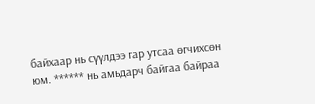байхаар нь сүүлдээ гар утсаа өгчихсөн юм. ****** нь амьдарч байгаа байраа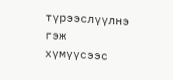түрээслүүлнэ гэж хүмүүсээс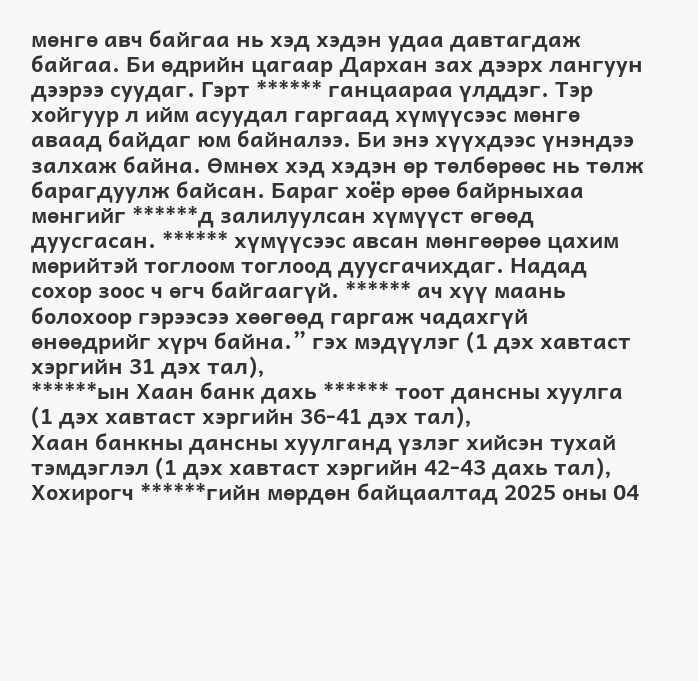мөнгө авч байгаа нь хэд хэдэн удаа давтагдаж байгаа. Би өдрийн цагаар Дархан зах дээрх лангуун дээрээ суудаг. Гэрт ****** ганцаараа үлддэг. Тэр хойгуур л ийм асуудал гаргаад хүмүүсээс мөнгө аваад байдаг юм байналээ. Би энэ хүүхдээс үнэндээ залхаж байна. Өмнөх хэд хэдэн өр төлбөрөөс нь төлж барагдуулж байсан. Бараг хоёр өрөө байрныхаа мөнгийг ******д залилуулсан хүмүүст өгөөд дуусгасан. ****** хүмүүсээс авсан мөнгөөрөө цахим мөрийтэй тоглоом тоглоод дуусгачихдаг. Надад сохор зоос ч өгч байгаагүй. ****** ач хүү маань болохоор гэрээсээ хөөгөөд гаргаж чадахгүй өнөөдрийг хүрч байна.” гэх мэдүүлэг (1 дэх хавтаст хэргийн 31 дэх тал),
******ын Хаан банк дахь ****** тоот дансны хуулга (1 дэх хавтаст хэргийн 36-41 дэх тал),
Хаан банкны дансны хуулганд үзлэг хийсэн тухай тэмдэглэл (1 дэх хавтаст хэргийн 42-43 дахь тал),
Хохирогч ******гийн мөрдөн байцаалтад 2025 оны 04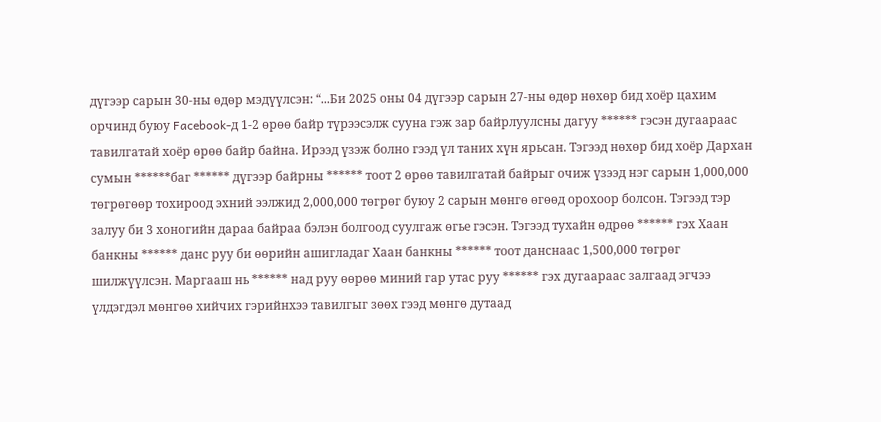дүгээр сарын 30-ны өдөр мэдүүлсэн: “...Би 2025 оны 04 дүгээр сарын 27-ны өдөр нөхөр бид хоёр цахим орчинд буюу Facebook-д 1-2 өрөө байр түрээсэлж сууна гэж зар байрлуулсны дагуу ****** гэсэн дугаараас тавилгатай хоёр өрөө байр байна. Ирээд үзэж болно гээд үл таних хүн ярьсан. Тэгээд нөхөр бид хоёр Дархан сумын ******баг ****** дүгээр байрны ****** тоот 2 өрөө тавилгатай байрыг очиж үзээд нэг сарын 1,000,000 төгрөгөөр тохироод эхний ээлжид 2,000,000 төгрөг буюу 2 сарын мөнгө өгөөд орохоор болсон. Тэгээд тэр залуу би 3 хоногийн дараа байраа бэлэн болгоод суулгаж өгье гэсэн. Тэгээд тухайн өдрөө ****** гэх Хаан банкны ****** данс руу би өөрийн ашигладаг Хаан банкны ****** тоот данснаас 1,500,000 төгрөг шилжүүлсэн. Маргааш нь ****** над руу өөрөө миний гар утас руу ****** гэх дугаараас залгаад эгчээ үлдэгдэл мөнгөө хийчих гэрийнхээ тавилгыг зөөх гээд мөнгө дутаад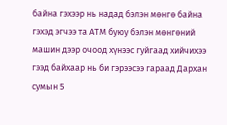байна гэхээр нь надад бэлэн мөнгө байна гэхэд эгчээ та АТМ буюу бэлэн мөнгөний машин дээр очоод хүнээс гуйгаад хийчихээ гээд байхаар нь би гэрээсээ гараад Дархан сумын 5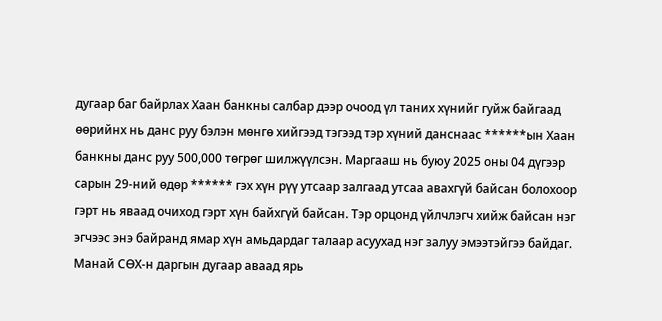дугаар баг байрлах Хаан банкны салбар дээр очоод үл таних хүнийг гуйж байгаад өөрийнх нь данс руу бэлэн мөнгө хийгээд тэгээд тэр хүний данснаас ******ын Хаан банкны данс руу 500,000 төгрөг шилжүүлсэн. Маргааш нь буюу 2025 оны 04 дүгээр сарын 29-ний өдөр ****** гэх хүн рүү утсаар залгаад утсаа авахгүй байсан болохоор гэрт нь яваад очиход гэрт хүн байхгүй байсан. Тэр орцонд үйлчлэгч хийж байсан нэг эгчээс энэ байранд ямар хүн амьдардаг талаар асуухад нэг залуу эмээтэйгээ байдаг. Манай СӨХ-н даргын дугаар аваад ярь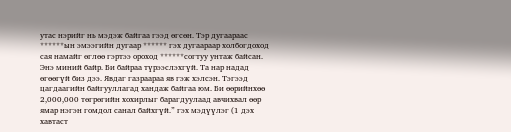утас нэрийг нь мэдэж байгаа гээд өгсөн. Тэр дугаараас ******ын эмээгийн дугаар ****** гэх дугаараар холбогдоход сая намайг өглөө гэртээ ороход ******согтуу унтаж байсан. Энэ миний байр. Би байраа түрээслэхгүй. Та нар надад өгөөгүй биз дээ. Явдаг газраараа яв гэж хэлсэн. Тэгээд цагдаагийн байгууллагад хандаж байгаа юм. Би өөрийнхөө 2,000,000 төгрөгийн хохирлыг барагдуулаад авчихвал өөр ямар нэгэн гомдол санал байхгүй.” гэх мэдүүлэг (1 дэх хавтаст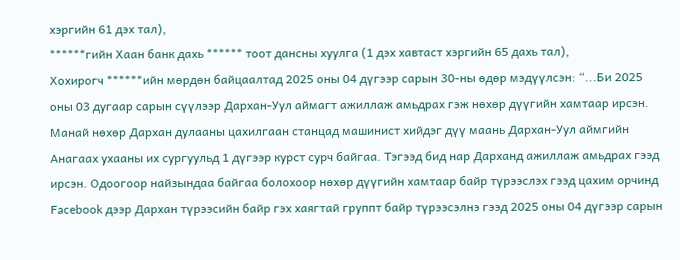хэргийн 61 дэх тал),
******гийн Хаан банк дахь ****** тоот дансны хуулга (1 дэх хавтаст хэргийн 65 дахь тал),
Хохирогч ******ийн мөрдөн байцаалтад 2025 оны 04 дүгээр сарын 30-ны өдөр мэдүүлсэн: “...Би 2025 оны 03 дугаар сарын сүүлээр Дархан-Уул аймагт ажиллаж амьдрах гэж нөхөр дүүгийн хамтаар ирсэн. Манай нөхөр Дархан дулааны цахилгаан станцад машинист хийдэг дүү маань Дархан-Уул аймгийн Анагаах ухааны их сургуульд 1 дүгээр курст сурч байгаа. Тэгээд бид нар Дарханд ажиллаж амьдрах гээд ирсэн. Одоогоор найзындаа байгаа болохоор нөхөр дүүгийн хамтаар байр түрээслэх гээд цахим орчинд Facebook дээр Дархан түрээсийн байр гэх хаягтай группт байр түрээсэлнэ гээд 2025 оны 04 дүгээр сарын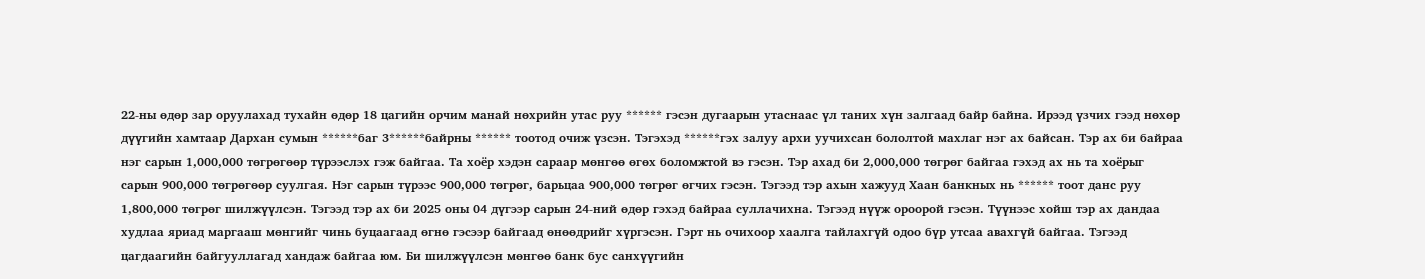22-ны өдөр зар оруулахад тухайн өдөр 18 цагийн орчим манай нөхрийн утас руу ****** гэсэн дугаарын утаснаас үл таних хүн залгаад байр байна. Ирээд үзчих гээд нөхөр дүүгийн хамтаар Дархан сумын ******баг 3******байрны ****** тоотод очиж үзсэн. Тэгэхэд ******гэх залуу архи уучихсан бололтой махлаг нэг ах байсан. Тэр ах би байраа нэг сарын 1,000,000 төгрөгөөр түрээслэх гэж байгаа. Та хоёр хэдэн сараар мөнгөө өгөх боломжтой вэ гэсэн. Тэр ахад би 2,000,000 төгрөг байгаа гэхэд ах нь та хоёрыг сарын 900,000 төгрөгөөр суулгая. Нэг сарын түрээс 900,000 төгрөг, барьцаа 900,000 төгрөг өгчих гэсэн. Тэгээд тэр ахын хажууд Хаан банкных нь ****** тоот данс руу 1,800,000 төгрөг шилжүүлсэн. Тэгээд тэр ах би 2025 оны 04 дүгээр сарын 24-ний өдөр гэхэд байраа суллачихна. Тэгээд нүүж ороорой гэсэн. Түүнээс хойш тэр ах дандаа худлаа яриад маргааш мөнгийг чинь буцаагаад өгнө гэсээр байгаад өнөөдрийг хүргэсэн. Гэрт нь очихоор хаалга тайлахгүй одоо бүр утсаа авахгүй байгаа. Тэгээд цагдаагийн байгууллагад хандаж байгаа юм. Би шилжүүлсэн мөнгөө банк бус санхүүгийн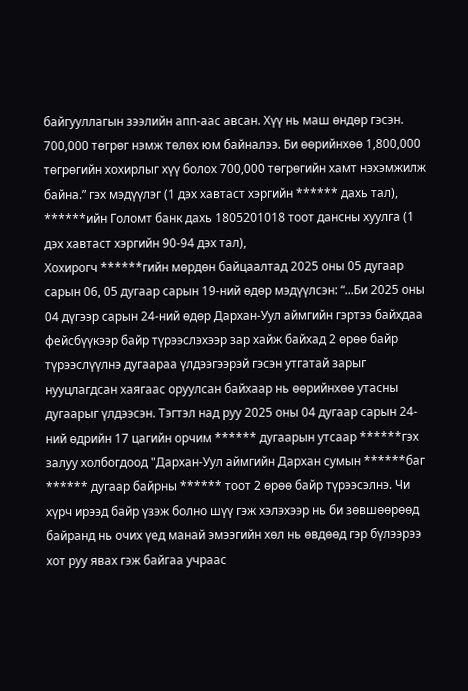байгууллагын зээлийн апп-аас авсан. Хүү нь маш өндөр гэсэн. 700,000 төгрөг нэмж төлөх юм байналээ. Би өөрийнхөө 1,800,000 төгрөгийн хохирлыг хүү болох 700,000 төгрөгийн хамт нэхэмжилж байна.” гэх мэдүүлэг (1 дэх хавтаст хэргийн ****** дахь тал),
******ийн Голомт банк дахь 1805201018 тоот дансны хуулга (1 дэх хавтаст хэргийн 90-94 дэх тал),
Хохирогч ******гийн мөрдөн байцаалтад 2025 оны 05 дугаар сарын 06, 05 дугаар сарын 19-ний өдөр мэдүүлсэн: “...Би 2025 оны 04 дүгээр сарын 24-ний өдөр Дархан-Уул аймгийн гэртээ байхдаа фейсбүүкээр байр түрээслэхээр зар хайж байхад 2 өрөө байр түрээслүүлнэ дугаараа үлдээгээрэй гэсэн утгатай зарыг нууцлагдсан хаягаас оруулсан байхаар нь өөрийнхөө утасны дугаарыг үлдээсэн. Тэгтэл над руу 2025 оны 04 дугаар сарын 24-ний өдрийн 17 цагийн орчим ****** дугаарын утсаар ******гэх залуу холбогдоод "Дархан-Уул аймгийн Дархан сумын ******баг ****** дугаар байрны ****** тоот 2 өрөө байр түрээсэлнэ. Чи хүрч ирээд байр үзэж болно шүү гэж хэлэхээр нь би зөвшөөрөөд байранд нь очих үед манай эмээгийн хөл нь өвдөөд гэр бүлээрээ хот руу явах гэж байгаа учраас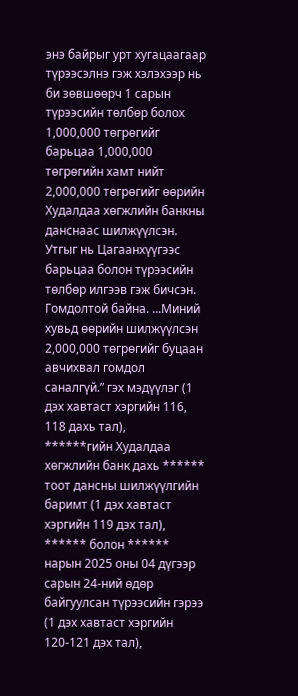энэ байрыг урт хугацаагаар түрээсэлнэ гэж хэлэхээр нь би зөвшөөрч 1 сарын түрээсийн төлбөр болох 1,000,000 төгрөгийг барьцаа 1,000,000 төгрөгийн хамт нийт 2,000,000 төгрөгийг өөрийн Худалдаа хөгжлийн банкны данснаас шилжүүлсэн. Утгыг нь Цагаанхүүгээс барьцаа болон түрээсийн төлбөр илгээв гэж бичсэн. Гомдолтой байна. ...Миний хувьд өөрийн шилжүүлсэн 2,000,000 төгрөгийг буцаан авчихвал гомдол саналгүй.” гэх мэдүүлэг (1 дэх хавтаст хэргийн 116, 118 дахь тал),
******гийн Худалдаа хөгжлийн банк дахь ****** тоот дансны шилжүүлгийн баримт (1 дэх хавтаст хэргийн 119 дэх тал),
****** болон ****** нарын 2025 оны 04 дүгээр сарын 24-ний өдөр байгуулсан түрээсийн гэрээ (1 дэх хавтаст хэргийн 120-121 дэх тал),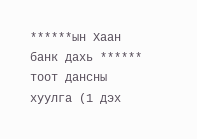******ын Хаан банк дахь ****** тоот дансны хуулга (1 дэх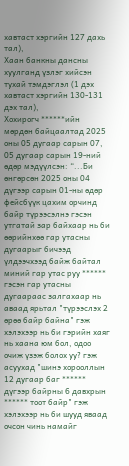хавтаст хэргийн 127 дахь тал),
Хаан банкны дансны хуулганд үзлэг хийсэн тухай тэмдэглэл (1 дэх хавтаст хэргийн 130-131 дэх тал),
Хохирогч ******ийн мөрдөн байцаалтад 2025 оны 05 дугаар сарын 07, 05 дугаар сарын 19-ний өдөр мэдүүлсэн: “...Би өнгөрсөн 2025 оны 04 дүгээр сарын 01-ны өдөр фейсбүүк цахим орчинд байр түрээсэлнэ гэсэн утгатай зар байхаар нь би өөрийнхөө гар утасны дугаарыг бичээд үлдээчхээд байж байтал миний гар утас руу ****** гэсэн гар утасны дугаараас залгахаар нь аваад ярьтал "түрээслэх 2 өрөө байр байна" гэж хэлэхээр нь би гэрийн хаяг нь хаана юм бол, одоо очиж үзэж болох уу? гэж асуухад "шинэ хорооллын 12 дугаар баг ****** дүгээр байрны 6 давхрын ****** тоот байр" гэж хэлэхээр нь би шууд яваад очсон чинь намайг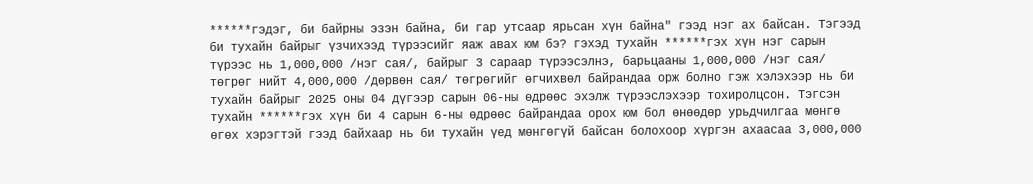******гэдэг, би байрны эзэн байна, би гар утсаар ярьсан хүн байна" гээд нэг ах байсан. Тэгээд би тухайн байрыг үзчихээд түрээсийг яаж авах юм бэ? гэхэд тухайн ******гэх хүн нэг сарын түрээс нь 1,000,000 /нэг сая/, байрыг 3 сараар түрээсэлнэ, барьцааны 1,000,000 /нэг сая/ төгрөг нийт 4,000,000 /дөрвөн сая/ төгрөгийг өгчихвөл байрандаа орж болно гэж хэлэхээр нь би тухайн байрыг 2025 оны 04 дүгээр сарын 06-ны өдрөөс эхэлж түрээслэхээр тохиролцсон. Тэгсэн тухайн ******гэх хүн би 4 сарын 6-ны өдрөөс байрандаа орох юм бол өнөөдөр урьдчилгаа мөнгө өгөх хэрэгтэй гээд байхаар нь би тухайн үед мөнгөгүй байсан болохоор хүргэн ахаасаа 3,000,000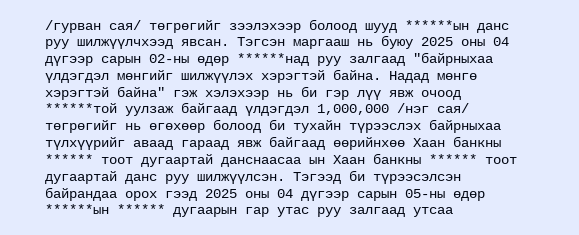/гурван сая/ төгрөгийг зээлэхээр болоод шууд ******ын данс руу шилжүүлчхээд явсан. Тэгсэн маргааш нь буюу 2025 оны 04 дүгээр сарын 02-ны өдөр ******над руу залгаад "байрныхаа үлдэгдэл мөнгийг шилжүүлэх хэрэгтэй байна. Надад мөнгө хэрэгтэй байна" гэж хэлэхээр нь би гэр лүү явж очоод ******той уулзаж байгаад үлдэгдэл 1,000,000 /нэг сая/ төгрөгийг нь өгөхөөр болоод би тухайн түрээслэх байрныхаа түлхүүрийг аваад гараад явж байгаад өөрийнхөө Хаан банкны ****** тоот дугаартай данснаасаа ын Хаан банкны ****** тоот дугаартай данс руу шилжүүлсэн. Тэгээд би түрээсэлсэн байрандаа орох гээд 2025 оны 04 дүгээр сарын 05-ны өдөр ******ын ****** дугаарын гар утас руу залгаад утсаа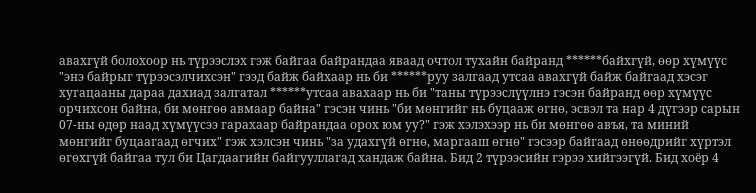авахгүй болохоор нь түрээслэх гэж байгаа байрандаа яваад очтол тухайн байранд ******байхгүй, өөр хүмүүс "энэ байрыг түрээсэлчихсэн" гээд байж байхаар нь би ******руу залгаад утсаа авахгүй байж байгаад хэсэг хугацааны дараа дахиад залгатал ******утсаа авахаар нь би "таны түрээслүүлнэ гэсэн байранд өөр хүмүүс орчихсон байна, би мөнгөө авмаар байна" гэсэн чинь "би мөнгийг нь буцааж өгнө, эсвэл та нар 4 дүгээр сарын 07-ны өдөр наад хүмүүсээ гарахаар байрандаа орох юм уу?" гэж хэлэхээр нь би мөнгөө авъя, та миний мөнгийг буцаагаад өгчих" гэж хэлсэн чинь "за удахгүй өгнө, маргааш өгнө" гэсээр байгаад өнөөдрийг хүртэл өгөхгүй байгаа тул би Цагдаагийн байгууллагад хандаж байна. Бид 2 түрээсийн гэрээ хийгээгүй. Бид хоёр 4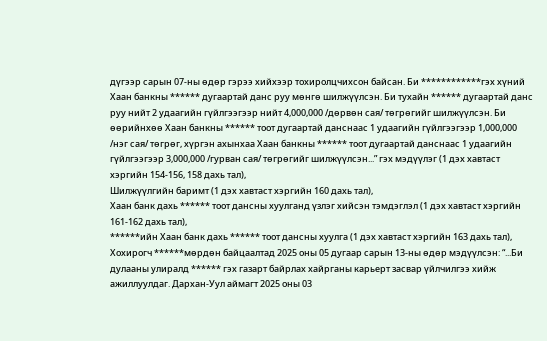дүгээр сарын 07-ны өдөр гэрээ хийхээр тохиролцчихсон байсан. Би ************гэх хүний Хаан банкны ****** дугаартай данс руу мөнгө шилжүүлсэн. Би тухайн ****** дугаартай данс руу нийт 2 удаагийн гүйлгээгээр нийт 4,000,000 /дөрвөн сая/ төгрөгийг шилжүүлсэн. Би өөрийнхөө Хаан банкны ****** тоот дугаартай данснаас 1 удаагийн гүйлгээгээр 1,000,000 /нэг сая/ төгрөг, хүргэн ахынхаа Хаан банкны ****** тоот дугаартай данснаас 1 удаагийн гүйлгээгээр 3,000,000 /гурван сая/ төгрөгийг шилжүүлсэн...” гэх мэдүүлэг (1 дэх хавтаст хэргийн 154-156, 158 дахь тал),
Шилжүүлгийн баримт (1 дэх хавтаст хэргийн 160 дахь тал),
Хаан банк дахь ****** тоот дансны хуулганд үзлэг хийсэн тэмдэглэл (1 дэх хавтаст хэргийн 161-162 дахь тал),
******ийн Хаан банк дахь ****** тоот дансны хуулга (1 дэх хавтаст хэргийн 163 дахь тал),
Хохирогч ******мөрдөн байцаалтад 2025 оны 05 дугаар сарын 13-ны өдөр мэдүүлсэн: “...Би дулааны улиралд ****** гэх газарт байрлах хайрганы карьерт засвар үйлчилгээ хийж ажиллуулдаг. Дархан-Уул аймагт 2025 оны 03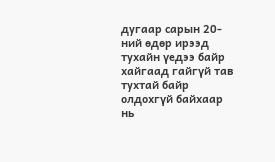дугаар сарын 20-ний өдөр ирээд тухайн үедээ байр хайгаад гайгүй тав тухтай байр олдохгүй байхаар нь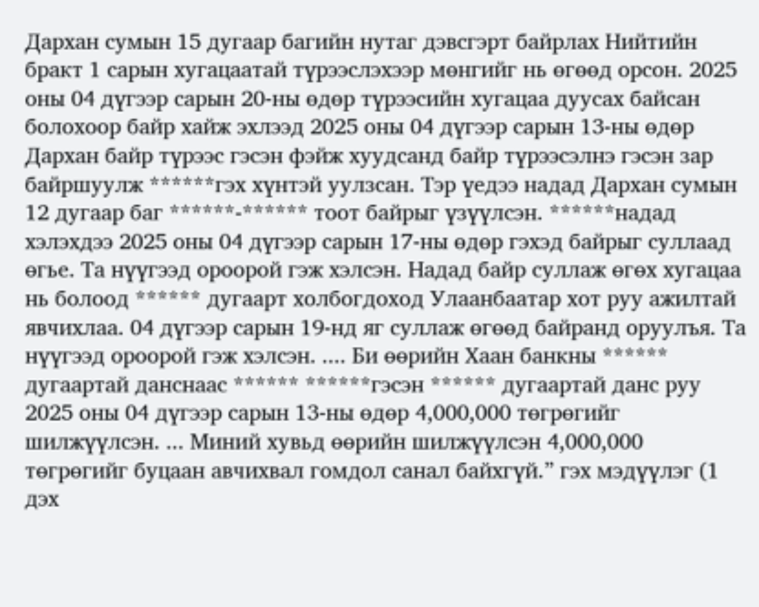Дархан сумын 15 дугаар багийн нутаг дэвсгэрт байрлах Нийтийн бракт 1 сарын хугацаатай түрээслэхээр мөнгийг нь өгөөд орсон. 2025 оны 04 дүгээр сарын 20-ны өдөр түрээсийн хугацаа дуусах байсан болохоор байр хайж эхлээд 2025 оны 04 дүгээр сарын 13-ны өдөр Дархан байр түрээс гэсэн фэйж хуудсанд байр түрээсэлнэ гэсэн зар байршуулж ******гэх хүнтэй уулзсан. Тэр үедээ надад Дархан сумын 12 дугаар баг ******-****** тоот байрыг үзүүлсэн. ******надад хэлэхдээ 2025 оны 04 дүгээр сарын 17-ны өдөр гэхэд байрыг суллаад өгье. Та нүүгээд ороорой гэж хэлсэн. Надад байр суллаж өгөх хугацаа нь болоод ****** дугаарт холбогдоход Улаанбаатар хот руу ажилтай явчихлаа. 04 дүгээр сарын 19-нд яг суллаж өгөөд байранд оруулъя. Та нүүгээд ороорой гэж хэлсэн. .... Би өөрийн Хаан банкны ****** дугаартай данснаас ****** ******гэсэн ****** дугаартай данс руу 2025 оны 04 дүгээр сарын 13-ны өдөр 4,000,000 төгрөгийг шилжүүлсэн. ... Миний хувьд өөрийн шилжүүлсэн 4,000,000 төгрөгийг буцаан авчихвал гомдол санал байхгүй.” гэх мэдүүлэг (1 дэх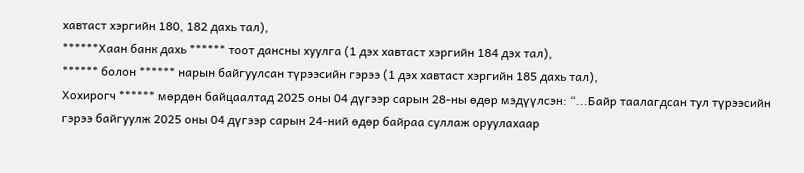хавтаст хэргийн 180, 182 дахь тал),
******Хаан банк дахь ****** тоот дансны хуулга (1 дэх хавтаст хэргийн 184 дэх тал),
****** болон ****** нарын байгуулсан түрээсийн гэрээ (1 дэх хавтаст хэргийн 185 дахь тал),
Хохирогч ****** мөрдөн байцаалтад 2025 оны 04 дүгээр сарын 28-ны өдөр мэдүүлсэн: “...Байр таалагдсан тул түрээсийн гэрээ байгуулж 2025 оны 04 дүгээр сарын 24-ний өдөр байраа суллаж оруулахаар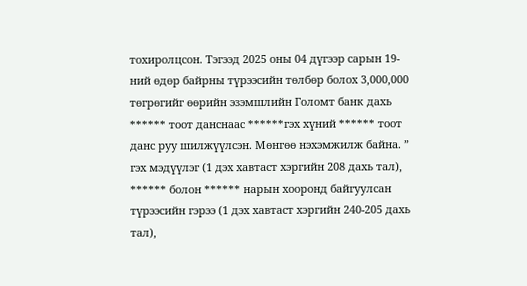тохиролцсон. Тэгээд 2025 оны 04 дүгээр сарын 19-ний өдөр байрны түрээсийн төлбөр болох 3,000,000 төгрөгийг өөрийн эзэмшлийн Голомт банк дахь ****** тоот данснаас ******гэх хүний ****** тоот данс руу шилжүүлсэн. Мөнгөө нэхэмжилж байна. ” гэх мэдүүлэг (1 дэх хавтаст хэргийн 208 дахь тал),
****** болон ****** нарын хооронд байгуулсан түрээсийн гэрээ (1 дэх хавтаст хэргийн 240-205 дахь тал),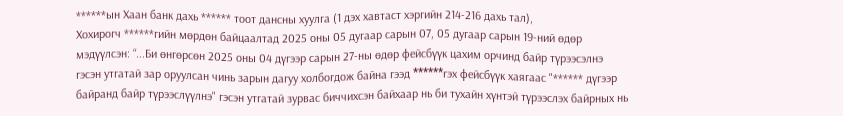******ын Хаан банк дахь ****** тоот дансны хуулга (1 дэх хавтаст хэргийн 214-216 дахь тал),
Хохирогч ******гийн мөрдөн байцаалтад 2025 оны 05 дугаар сарын 07, 05 дугаар сарын 19-ний өдөр мэдүүлсэн: “...Би өнгөрсөн 2025 оны 04 дүгээр сарын 27-ны өдөр фейсбүүк цахим орчинд байр түрээсэлнэ гэсэн утгатай зар оруулсан чинь зарын дагуу холбогдож байна гээд ******rэх фейсбүүк хаягаас "****** дүгээр байранд байр түрээслүүлнэ" гэсэн утгатай зурвас биччихсэн байхаар нь би тухайн хүнтэй түрээслэх байрных нь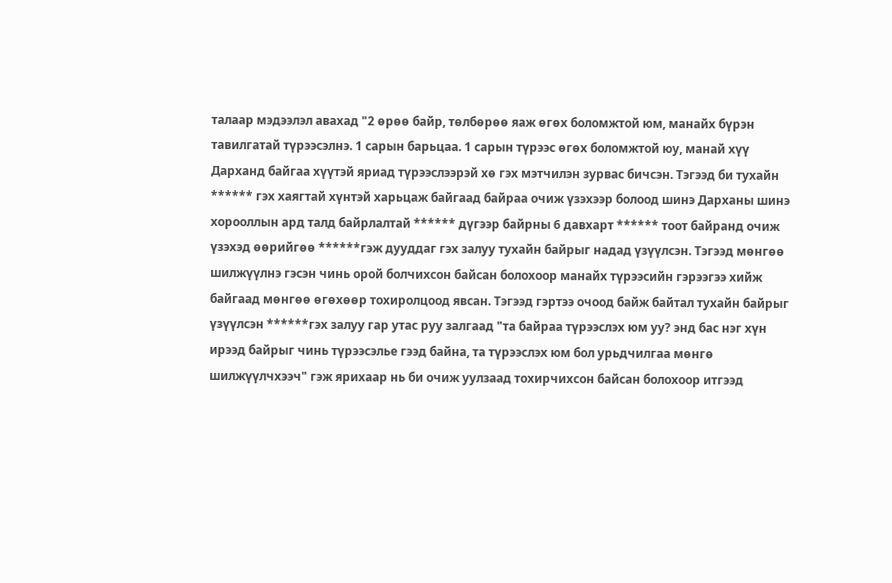талаар мэдээлэл авахад "2 өрөө байр, төлбөрөө яаж өгөх боломжтой юм, манайх бүрэн тавилгатай түрээсэлнэ. 1 сарын барьцаа. 1 сарын түрээс өгөх боломжтой юу, манай хүү Дарханд байгаа хүүтэй яриад түрээслээрэй хө гэх мэтчилэн зурвас бичсэн. Тэгээд би тухайн ****** гэх хаягтай хүнтэй харьцаж байгаад байраа очиж үзэхээр болоод шинэ Дарханы шинэ хорооллын ард талд байрлалтай ****** дүгээр байрны 6 давхарт ****** тоот байранд очиж үзэхэд өөрийгөө ******гэж дууддаг гэх залуу тухайн байрыг надад үзүүлсэн. Тэгээд мөнгөө шилжүүлнэ гэсэн чинь орой болчихсон байсан болохоор манайх түрээсийн гэрээгээ хийж байгаад мөнгөө өгөхөөр тохиролцоод явсан. Тэгээд гэртээ очоод байж байтал тухайн байрыг үзүүлсэн ******гэх залуу гар утас руу залгаад "та байраа түрээслэх юм уу? энд бас нэг хүн ирээд байрыг чинь түрээсэлье гээд байна, та түрээслэх юм бол урьдчилгаа мөнгө шилжүүлчхээч" гэж ярихаар нь би очиж уулзаад тохирчихсон байсан болохоор итгээд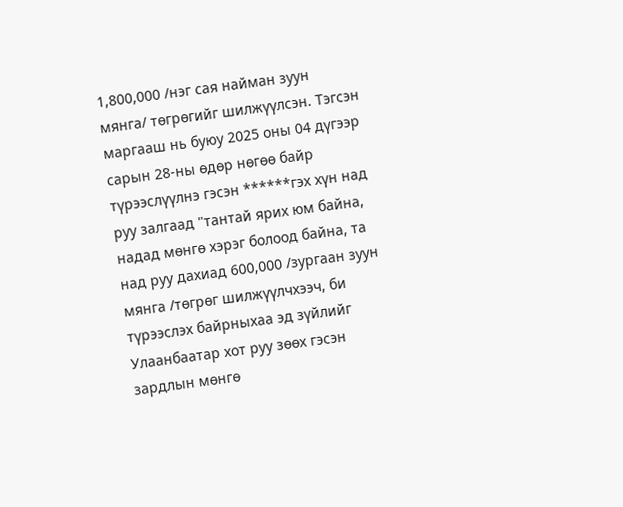1,800,000 /нэг сая найман зуун мянга/ төгрөгийг шилжүүлсэн. Тэгсэн маргааш нь буюу 2025 оны 04 дүгээр сарын 28-ны өдөр нөгөө байр түрээслүүлнэ гэсэн ******гэх хүн над руу залгаад "тантай ярих юм байна, надад мөнгө хэрэг болоод байна, та над руу дахиад 600,000 /зургаан зуун мянга /төгрөг шилжүүлчхээч, би түрээслэх байрныхаа эд зүйлийг Улаанбаатар хот руу зөөх гэсэн зардлын мөнгө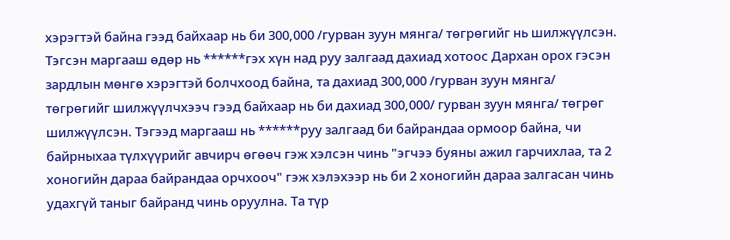хэрэгтэй байна гээд байхаар нь би 300,000 /гурван зуун мянга/ төгрөгийг нь шилжүүлсэн. Тэгсэн маргааш өдөр нь ******гэх хүн над руу залгаад дахиад хотоос Дархан орох гэсэн зардлын мөнгө хэрэгтэй болчхоод байна, та дахиад 300,000 /гурван зуун мянга/ төгрөгийг шилжүүлчхээч гээд байхаар нь би дахиад 300,000/ гурван зуун мянга/ төгрөг шилжүүлсэн. Тэгээд маргааш нь ******руу залгаад би байрандаа ормоор байна, чи байрныхаа түлхүүрийг авчирч өгөөч гэж хэлсэн чинь "эгчээ буяны ажил гарчихлаа, та 2 хоногийн дараа байрандаа орчхооч" гэж хэлэхээр нь би 2 хоногийн дараа залгасан чинь удахгүй таныг байранд чинь оруулна. Та түр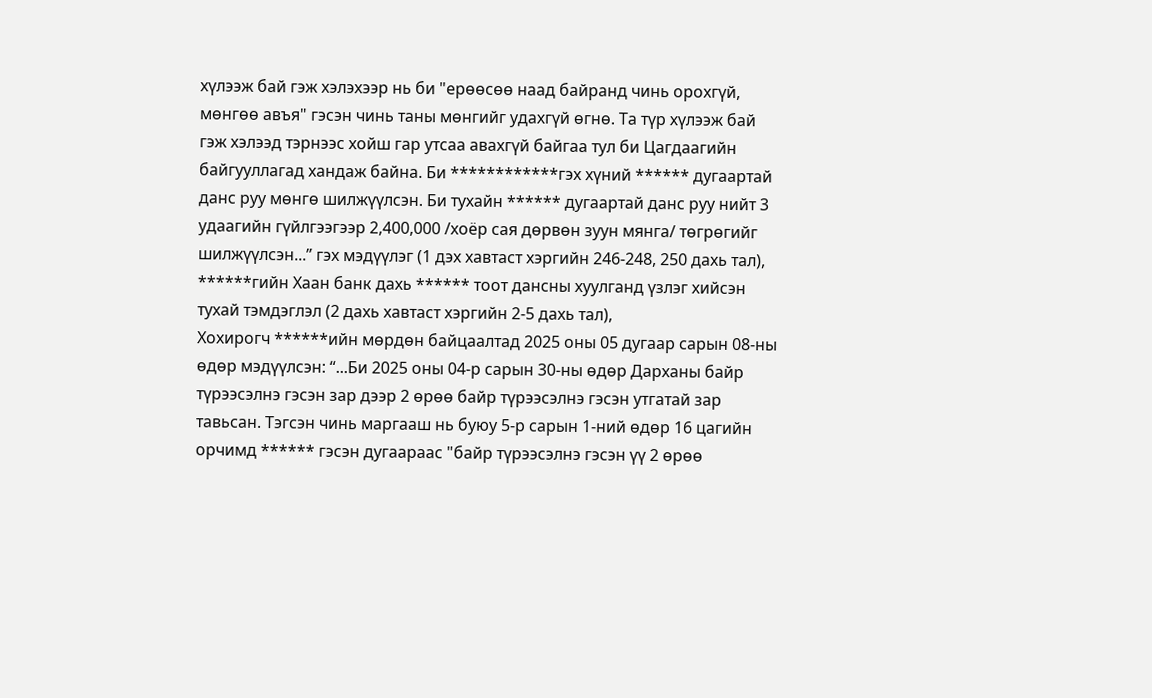хүлээж бай гэж хэлэхээр нь би "ерөөсөө наад байранд чинь орохгүй, мөнгөө авъя" гэсэн чинь таны мөнгийг удахгүй өгнө. Та түр хүлээж бай гэж хэлээд тэрнээс хойш гар утсаа авахгүй байгаа тул би Цагдаагийн байгууллагад хандаж байна. Би ************гэх хүний ****** дугаартай данс руу мөнгө шилжүүлсэн. Би тухайн ****** дугаартай данс руу нийт 3 удаагийн гүйлгээгээр 2,400,000 /хоёр сая дөрвөн зуун мянга/ төгрөгийг шилжүүлсэн...” гэх мэдүүлэг (1 дэх хавтаст хэргийн 246-248, 250 дахь тал),
******гийн Хаан банк дахь ****** тоот дансны хуулганд үзлэг хийсэн тухай тэмдэглэл (2 дахь хавтаст хэргийн 2-5 дахь тал),
Хохирогч ******ийн мөрдөн байцаалтад 2025 оны 05 дугаар сарын 08-ны өдөр мэдүүлсэн: “...Би 2025 оны 04-р сарын 30-ны өдөр Дарханы байр түрээсэлнэ гэсэн зар дээр 2 өрөө байр түрээсэлнэ гэсэн утгатай зар тавьсан. Тэгсэн чинь маргааш нь буюу 5-р сарын 1-ний өдөр 16 цагийн орчимд ****** гэсэн дугаараас "байр түрээсэлнэ гэсэн үү 2 өрөө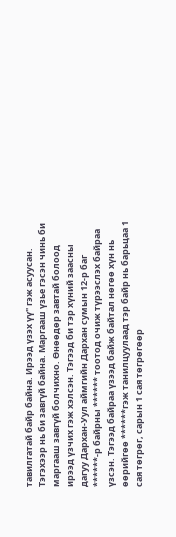тавилгатай байр байна. Ирээд үзэх үү" гэж асуусан. Тэгэхээр нь би завгүй байна. Маргааш үзье гэсэн чинь би маргааш завгүй болчихно. Өнөөдөр завтай болоод ирээд үзчих гэж хэлсэн. Тэгээд би тэр хүний заасны дагуу Дархан-Уул аймгийн Дархан сумын 12-р баг ******-р байрны ****** тоотод очиж түрээслэх байраа үзсэн. Тэгээд байраа үзээд байж байтал нөгөө хүн нь өөрийгөө ******гэж танилцуулаад тэр байр нь барьцаа 1 сая төгрөг, сарын 1 сая төгрөгөөр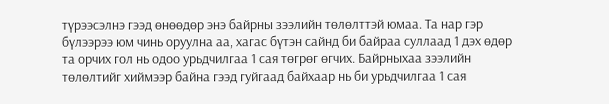түрээсэлнэ гээд өнөөдөр энэ байрны зээлийн төлөлттэй юмаа. Та нар гэр бүлээрээ юм чинь оруулна аа, хагас бүтэн сайнд би байраа суллаад 1 дэх өдөр та орчих гол нь одоо урьдчилгаа 1 сая төгрөг өгчих. Байрныхаа зээлийн төлөлтийг хиймээр байна гээд гуйгаад байхаар нь би урьдчилгаа 1 сая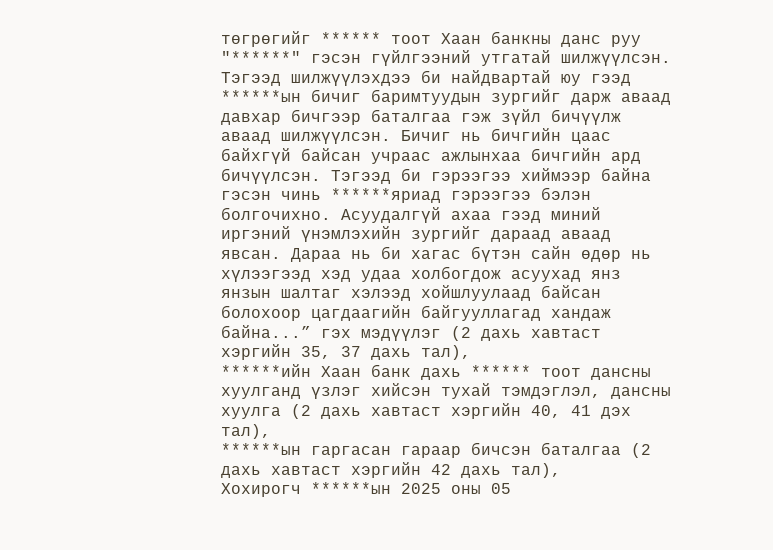төгрөгийг ****** тоот Хаан банкны данс руу "******" гэсэн гүйлгээний утгатай шилжүүлсэн. Тэгээд шилжүүлэхдээ би найдвартай юу гээд ******ын бичиг баримтуудын зургийг дарж аваад давхар бичгээр баталгаа гэж зүйл бичүүлж аваад шилжүүлсэн. Бичиг нь бичгийн цаас байхгүй байсан учраас ажлынхаа бичгийн ард бичүүлсэн. Тэгээд би гэрээгээ хиймээр байна гэсэн чинь ******яриад гэрээгээ бэлэн болгочихно. Асуудалгүй ахаа гээд миний иргэний үнэмлэхийн зургийг дараад аваад явсан. Дараа нь би хагас бүтэн сайн өдөр нь хүлээгээд хэд удаа холбогдож асуухад янз янзын шалтаг хэлээд хойшлуулаад байсан болохоор цагдаагийн байгууллагад хандаж байна...” гэх мэдүүлэг (2 дахь хавтаст хэргийн 35, 37 дахь тал),
******ийн Хаан банк дахь ****** тоот дансны хуулганд үзлэг хийсэн тухай тэмдэглэл, дансны хуулга (2 дахь хавтаст хэргийн 40, 41 дэх тал),
******ын гаргасан гараар бичсэн баталгаа (2 дахь хавтаст хэргийн 42 дахь тал),
Хохирогч ******ын 2025 оны 05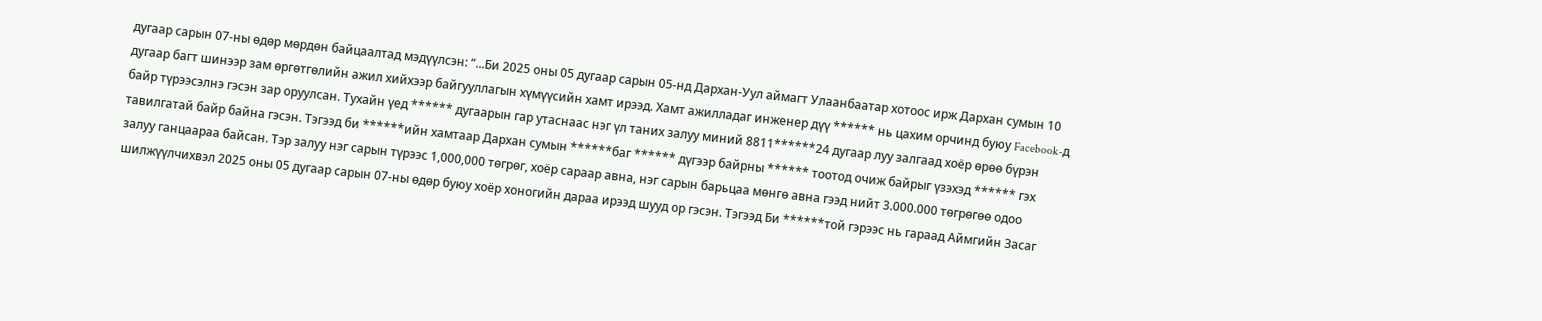дугаар сарын 07-ны өдөр мөрдөн байцаалтад мэдүүлсэн: “...Би 2025 оны 05 дугаар сарын 05-нд Дархан-Уул аймагт Улаанбаатар хотоос ирж Дархан сумын 10 дугаар багт шинээр зам өргөтгөлийн ажил хийхээр байгууллагын хүмүүсийн хамт ирээд. Хамт ажилладаг инженер дүү ****** нь цахим орчинд буюу Facebook-д байр түрээсэлнэ гэсэн зар оруулсан. Тухайн үед ****** дугаарын гар утаснаас нэг үл таних залуу миний 8811******24 дугаар луу залгаад хоёр өрөө бүрэн тавилгатай байр байна гэсэн. Тэгээд би ******ийн хамтаар Дархан сумын ******баг ****** дүгээр байрны ****** тоотод очиж байрыг үзэхэд ****** гэх залуу ганцаараа байсан. Тэр залуу нэг сарын түрээс 1,000,000 төгрөг, хоёр сараар авна, нэг сарын барьцаа мөнгө авна гээд нийт 3.000.000 төгрөгөө одоо шилжүүлчихвэл 2025 оны 05 дугаар сарын 07-ны өдөр буюу хоёр хоногийн дараа ирээд шууд ор гэсэн. Тэгээд Би ******той гэрээс нь гараад Аймгийн Засаг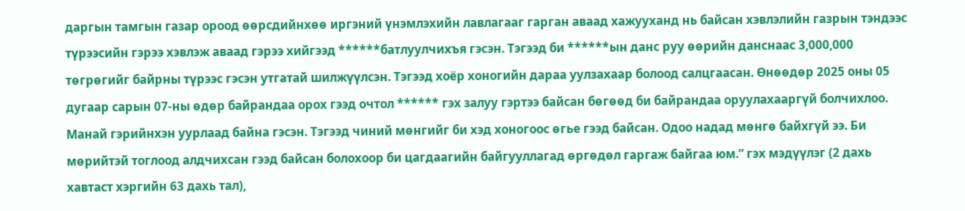даргын тамгын газар ороод өөрсдийнхөө иргэний үнэмлэхийн лавлагааг гарган аваад хажууханд нь байсан хэвлэлийн газрын тэндээс түрээсийн гэрээ хэвлэж аваад гэрээ хийгээд ******батлуулчихъя гэсэн. Тэгээд би ******ын данс руу өөрийн данснаас 3,000,000 төгрөгийг байрны түрээс гэсэн утгатай шилжүүлсэн. Тэгээд хоёр хоногийн дараа уулзахаар болоод салцгаасан. Өнөөдөр 2025 оны 05 дугаар сарын 07-ны өдөр байрандаа орох гээд очтол ****** гэх залуу гэртээ байсан бөгөөд би байрандаа оруулахааргүй болчихлоо. Манай гэрийнхэн уурлаад байна гэсэн. Тэгээд чиний мөнгийг би хэд хоногоос өгье гээд байсан. Одоо надад мөнгө байхгүй ээ. Би мөрийтэй тоглоод алдчихсан гээд байсан болохоор би цагдаагийн байгууллагад өргөдөл гаргаж байгаа юм.” гэх мэдүүлэг (2 дахь хавтаст хэргийн 63 дахь тал),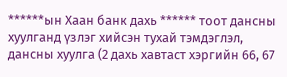******ын Хаан банк дахь ****** тоот дансны хуулганд үзлэг хийсэн тухай тэмдэглэл, дансны хуулга (2 дахь хавтаст хэргийн 66, 67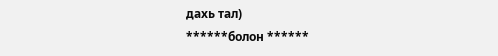дахь тал)
******болон ******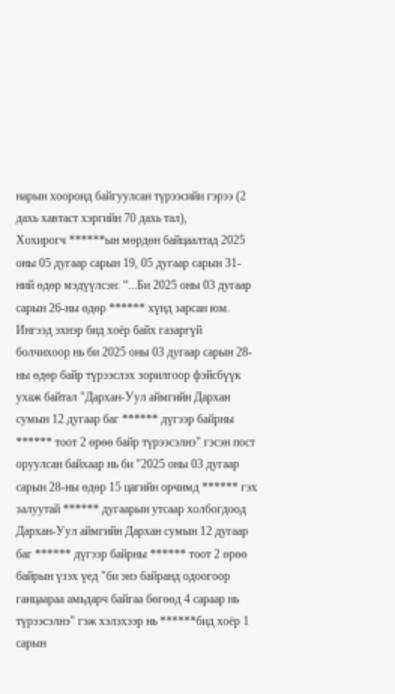нарын хооронд байгуулсан түрээсийн гэрээ (2 дахь хавтаст хэргийн 70 дахь тал),
Хохирогч ******ын мөрдөн байцаалтад 2025 оны 05 дугаар сарын 19, 05 дугаар сарын 31-ний өдөр мэдүүлсэн: “...Би 2025 оны 03 дугаар сарын 26-ны өдөр ****** хүнд зарсан юм. Ингээд эхнэр бид хоёр байх газаргүй болчихоор нь би 2025 оны 03 дугаар сарын 28-ны өдөр байр түрээслэх зорилгоор фэйсбүүк ухаж байтал "Дархан-Уул аймгийн Дархан сумын 12 дугаар баг ****** дүгээр байрны ****** тоот 2 өрөө байр түрээсэлнэ" гэсэн пост оруулсан байхаар нь би "2025 оны 03 дугаар сарын 28-ны өдөр 15 цагийн орчимд ****** гэх залуутай ****** дугаарын утсаар холбогдоод Дархан-Уул аймгийн Дархан сумын 12 дугаар баг ****** дүгээр байрны ****** тоот 2 өрөө байрын үзэх үед "би энэ байранд одоогоор ганцаараа амьдарч байгаа бөгөөд 4 сараар нь түрээсэлнэ" гэж хэлэхээр нь ******бид хоёр 1 сарын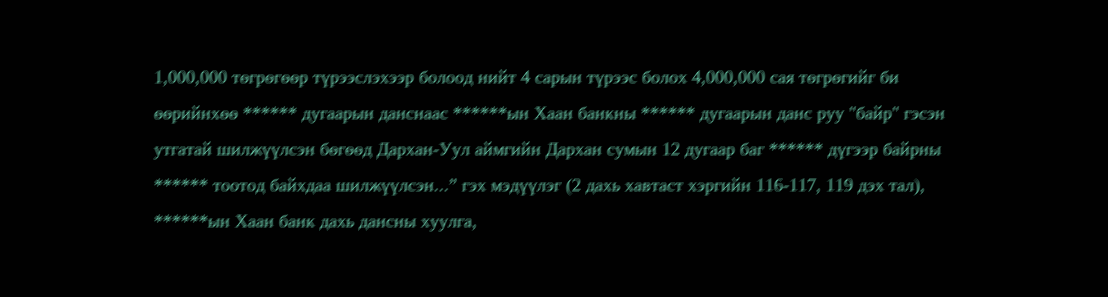1,000,000 төгрөгөөр түрээслэхээр болоод нийт 4 сарын түрээс болох 4,000,000 сая төгрөгийг би өөрийнхөө ****** дугаарын данснаас ******ын Хаан банкны ****** дугаарын данс руу "байр" гэсэн утгатай шилжүүлсэн бөгөөд Дархан-Уул аймгийн Дархан сумын 12 дугаар баг ****** дүгээр байрны ****** тоотод байхдаа шилжүүлсэн...” гэх мэдүүлэг (2 дахь хавтаст хэргийн 116-117, 119 дэх тал),
******ын Хаан банк дахь дансны хуулга,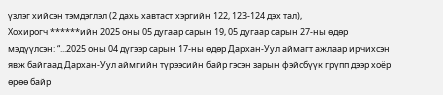үзлэг хийсэн тэмдэглэл (2 дахь хавтаст хэргийн 122, 123-124 дэх тал),
Хохирогч ******ийн 2025 оны 05 дугаар сарын 19, 05 дугаар сарын 27-ны өдөр мэдүүлсэн: “...2025 оны 04 дүгээр сарын 17-ны өдөр Дархан-Уул аймагт ажлаар ирчихсэн явж байгаад Дархан-Уул аймгийн түрээсийн байр гэсэн зарын фэйсбүүк грүпп дээр хоёр өрөө байр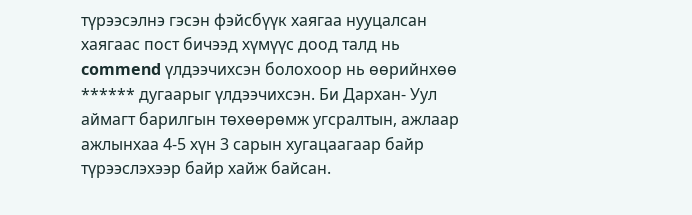түрээсэлнэ гэсэн фэйсбүүк хаягаа нууцалсан хаягаас пост бичээд хүмүүс доод талд нь commend үлдээчихсэн болохоор нь өөрийнхөө ****** дугаарыг үлдээчихсэн. Би Дархан- Уул аймагт барилгын төхөөрөмж угсралтын, ажлаар ажлынхаа 4-5 хүн 3 сарын хугацаагаар байр түрээслэхээр байр хайж байсан.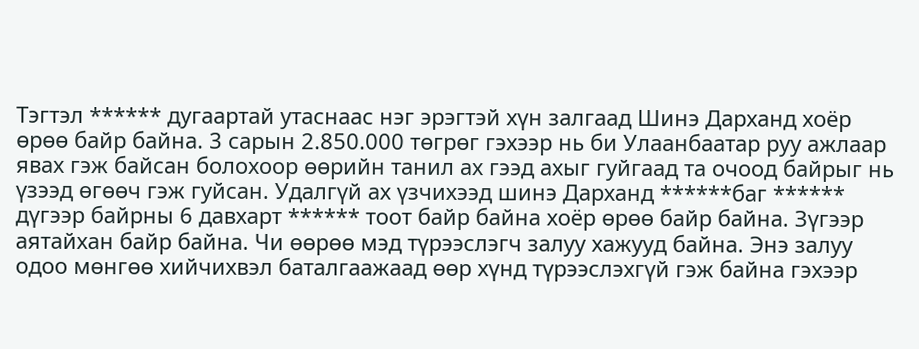Тэгтэл ****** дугаартай утаснаас нэг эрэгтэй хүн залгаад Шинэ Дарханд хоёр өрөө байр байна. 3 сарын 2.850.000 төгрөг гэхээр нь би Улаанбаатар руу ажлаар явах гэж байсан болохоор өөрийн танил ах гээд ахыг гуйгаад та очоод байрыг нь үзээд өгөөч гэж гуйсан. Удалгүй ах үзчихээд шинэ Дарханд ******баг ****** дүгээр байрны 6 давхарт ****** тоот байр байна хоёр өрөө байр байна. Зүгээр аятайхан байр байна. Чи өөрөө мэд түрээслэгч залуу хажууд байна. Энэ залуу одоо мөнгөө хийчихвэл баталгаажаад өөр хүнд түрээслэхгүй гэж байна гэхээр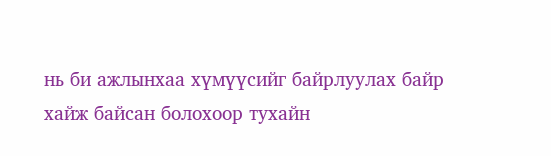нь би ажлынхаа хүмүүсийг байрлуулах байр хайж байсан болохоор тухайн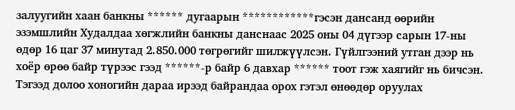залуугийн хаан банкны ****** дугаарын ************гэсэн дансанд өөрийн эзэмшлийн Худалдаа хөгжлийн банкны данснаас 2025 оны 04 дүгээр сарын 17-ны өдөр 16 цаг 37 минутад 2.850.000 төгрөгийг шилжүүлсэн. Гүйлгээний утган дээр нь хоёр өрөө байр түрээс гээд ******-р байр 6 давхар ****** тоот гэж хаягийг нь бичсэн. Тэгээд долоо хоногийн дараа ирээд байрандаа орох гэтэл өнөөдөр оруулах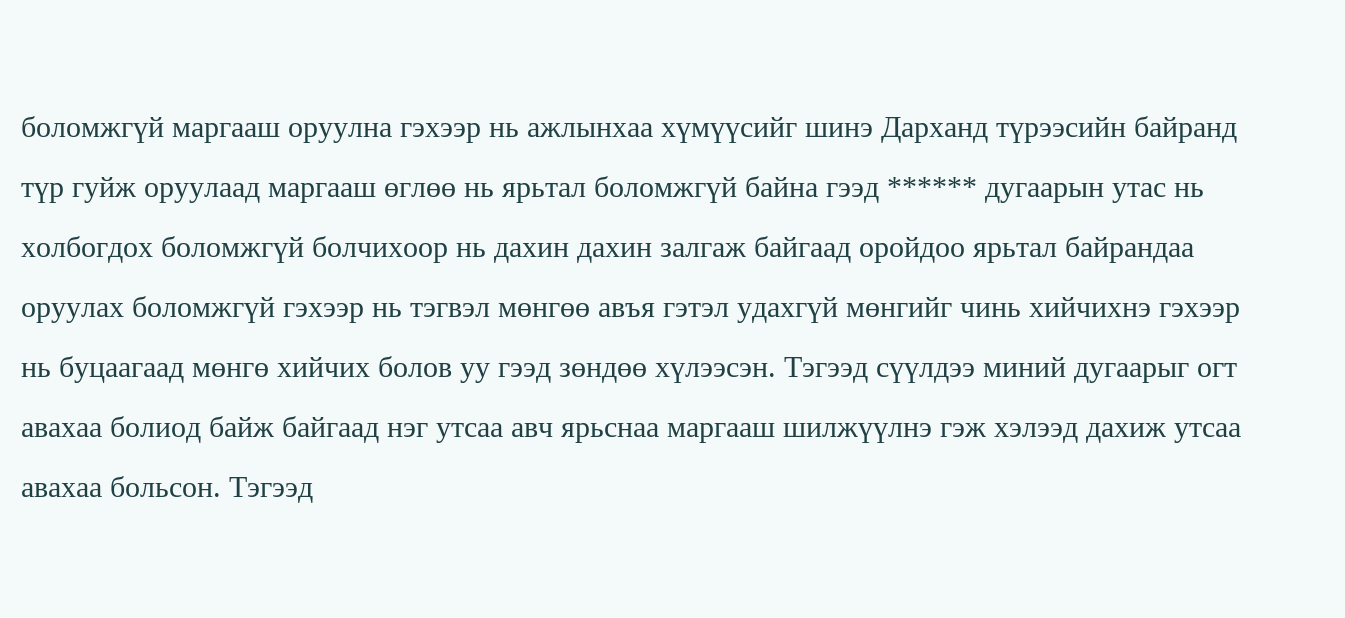боломжгүй маргааш оруулна гэхээр нь ажлынхаа хүмүүсийг шинэ Дарханд түрээсийн байранд түр гуйж оруулаад маргааш өглөө нь ярьтал боломжгүй байна гээд ****** дугаарын утас нь холбогдох боломжгүй болчихоор нь дахин дахин залгаж байгаад оройдоо ярьтал байрандаа оруулах боломжгүй гэхээр нь тэгвэл мөнгөө авъя гэтэл удахгүй мөнгийг чинь хийчихнэ гэхээр нь буцаагаад мөнгө хийчих болов уу гээд зөндөө хүлээсэн. Тэгээд сүүлдээ миний дугаарыг огт авахаа болиод байж байгаад нэг утсаа авч ярьснаа маргааш шилжүүлнэ гэж хэлээд дахиж утсаа авахаа больсон. Тэгээд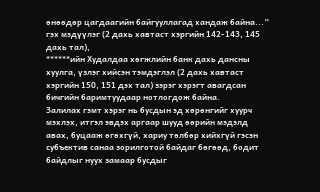өнөөдөр цагдаагийн байгууллагад хандаж байна...” гэх мэдүүлэг (2 дахь хавтаст хэргийн 142-143, 145 дахь тал),
******ийн Худалдаа хөгжлийн банк дахь дансны хуулга, үзлэг хийсэн тэмдэглэл (2 дахь хавтаст хэргийн 150, 151 дэх тал) зэрэг хэрэгт авагдсан бичгийн баримтуудаар нотлогдож байна.
Залилах гэмт хэрэг нь бусдын эд хөрөнгийг хуурч мэхлэх, итгэл эвдэх аргаар шууд өөрийн мэдэлд авах, буцааж өгөхгүй, хариу төлбөр хийхгүй гэсэн субъектив санаа зорилготой байдаг бөгөөд, бодит байдлыг нуух замаар бусдыг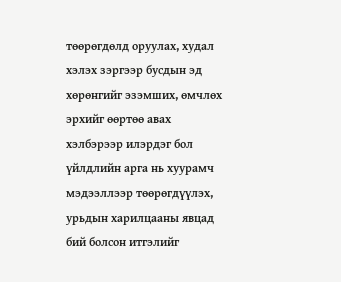төөрөгдөлд оруулах, худал хэлэх зэргээр бусдын эд хөрөнгийг эзэмших, өмчлөх эрхийг өөртөө авах хэлбэрээр илэрдэг бол үйлдлийн арга нь хуурамч мэдээллээр төөрөгдүүлэх, урьдын харилцааны явцад бий болсон итгэлийг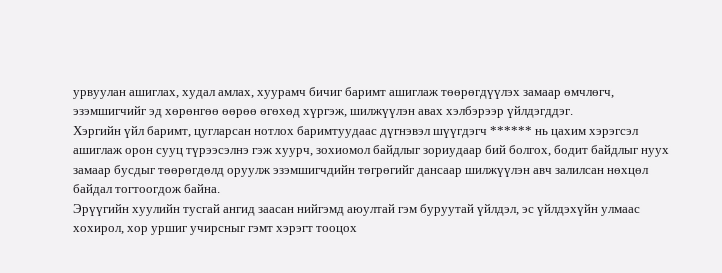урвуулан ашиглах, худал амлах, хуурамч бичиг баримт ашиглаж төөрөгдүүлэх замаар өмчлөгч, эзэмшигчийг эд хөрөнгөө өөрөө өгөхөд хүргэж, шилжүүлэн авах хэлбэрээр үйлдэгддэг.
Хэргийн үйл баримт, цугларсан нотлох баримтуудаас дүгнэвэл шүүгдэгч ****** нь цахим хэрэгсэл ашиглаж орон сууц түрээсэлнэ гэж хуурч, зохиомол байдлыг зориудаар бий болгох, бодит байдлыг нуух замаар бусдыг төөрөгдөлд оруулж эзэмшигчдийн төгрөгийг дансаар шилжүүлэн авч залилсан нөхцөл байдал тогтоогдож байна.
Эрүүгийн хуулийн тусгай ангид заасан нийгэмд аюултай гэм буруутай үйлдэл, эс үйлдэхүйн улмаас хохирол, хор уршиг учирсныг гэмт хэрэгт тооцох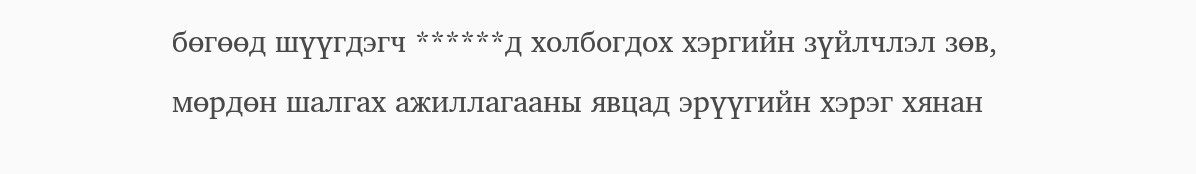бөгөөд шүүгдэгч ******д холбогдох хэргийн зүйлчлэл зөв, мөрдөн шалгах ажиллагааны явцад эрүүгийн хэрэг хянан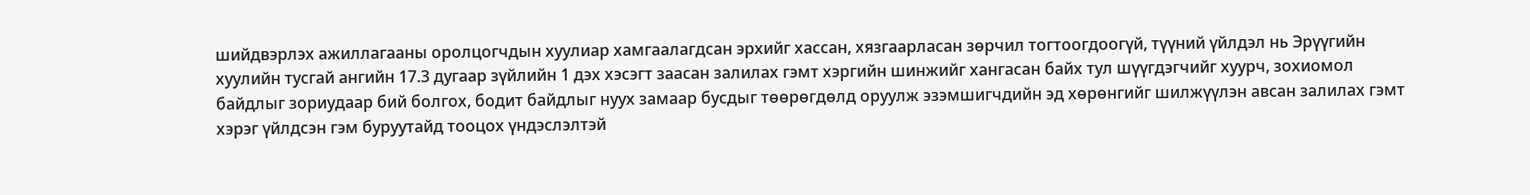шийдвэрлэх ажиллагааны оролцогчдын хуулиар хамгаалагдсан эрхийг хассан, хязгаарласан зөрчил тогтоогдоогүй, түүний үйлдэл нь Эрүүгийн хуулийн тусгай ангийн 17.3 дугаар зүйлийн 1 дэх хэсэгт заасан залилах гэмт хэргийн шинжийг хангасан байх тул шүүгдэгчийг хуурч, зохиомол байдлыг зориудаар бий болгох, бодит байдлыг нуух замаар бусдыг төөрөгдөлд оруулж эзэмшигчдийн эд хөрөнгийг шилжүүлэн авсан залилах гэмт хэрэг үйлдсэн гэм буруутайд тооцох үндэслэлтэй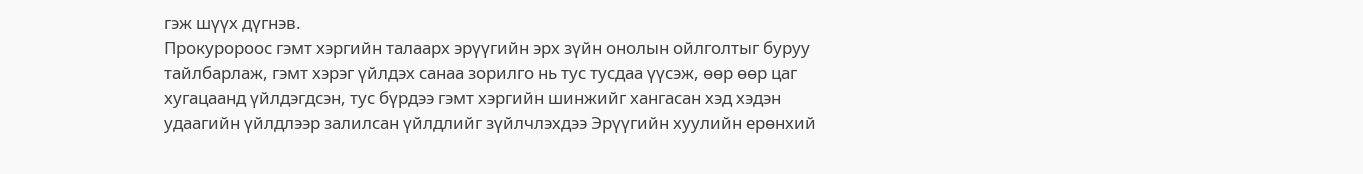гэж шүүх дүгнэв.
Прокуророос гэмт хэргийн талаарх эрүүгийн эрх зүйн онолын ойлголтыг буруу тайлбарлаж, гэмт хэрэг үйлдэх санаа зорилго нь тус тусдаа үүсэж, өөр өөр цаг хугацаанд үйлдэгдсэн, тус бүрдээ гэмт хэргийн шинжийг хангасан хэд хэдэн удаагийн үйлдлээр залилсан үйлдлийг зүйлчлэхдээ Эрүүгийн хуулийн ерөнхий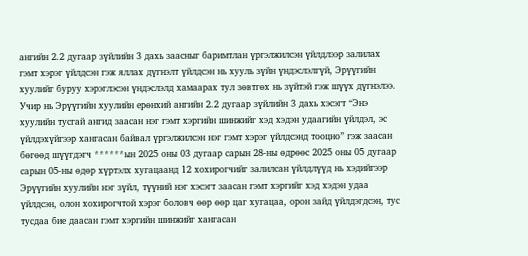ангийн 2.2 дугаар зүйлийн 3 дахь заасныг баримтлан үргэлжилсэн үйлдлээр залилах гэмт хэрэг үйлдсэн гэж яллах дүгнэлт үйлдсэн нь хууль зүйн үндэслэлгүй, Эрүүгийн хуулийг буруу хэрэглэсэн үндэслэлд хамаарах тул зөвтгөх нь зүйтэй гэж шүүх дүгнэлээ.
Учир нь Эрүүгийн хуулийн ерөнхий ангийн 2.2 дугаар зүйлийн 3 дахь хэсэгт “Энэ хуулийн тусгай ангид заасан нэг гэмт хэргийн шинжийг хэд хэдэн удаагийн үйлдэл, эс үйлдэхүйгээр хангасан байвал үргэлжилсэн нэг гэмт хэрэг үйлдсэнд тооцно” гэж заасан бөгөөд шүүгдэгч ******ын 2025 оны 03 дугаар сарын 28-ны өдрөөс 2025 оны 05 дугаар сарын 05-ны өдөр хүртэлх хугацаанд 12 хохирогчийг залилсан үйлдлүүд нь хэдийгээр Эрүүгийн хуулийн нэг зүйл, түүний нэг хэсэгт заасан гэмт хэргийг хэд хэдэн удаа үйлдсэн, олон хохирогчтой хэрэг боловч өөр өөр цаг хугацаа, орон зайд үйлдэгдсэн, тус тусдаа бие даасан гэмт хэргийн шинжийг хангасан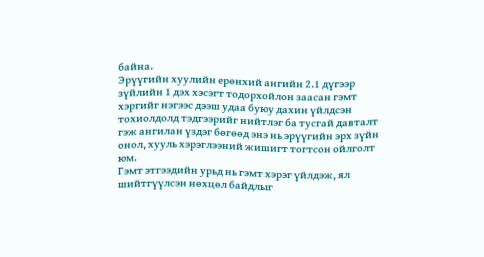байна.
Эрүүгийн хуулийн ерөнхий ангийн 2.1 дүгээр зүйлийн 1 дэх хэсэгт тодорхойлон заасан гэмт хэргийг нэгээс дээш удаа буюу дахин үйлдсэн тохиолдолд тэдгээрийг нийтлэг ба тусгай давталт гэж ангилан үздэг бөгөөд энэ нь эрүүгийн эрх зүйн онол, хууль хэрэглээний жишигт тогтсон ойлголт юм.
Гэмт этгээдийн урьд нь гэмт хэрэг үйлдэж, ял шийтгүүлсэн нөхцөл байдлыг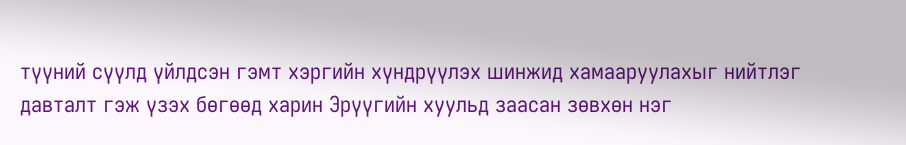түүний сүүлд үйлдсэн гэмт хэргийн хүндрүүлэх шинжид хамааруулахыг нийтлэг давталт гэж үзэх бөгөөд харин Эрүүгийн хуульд заасан зөвхөн нэг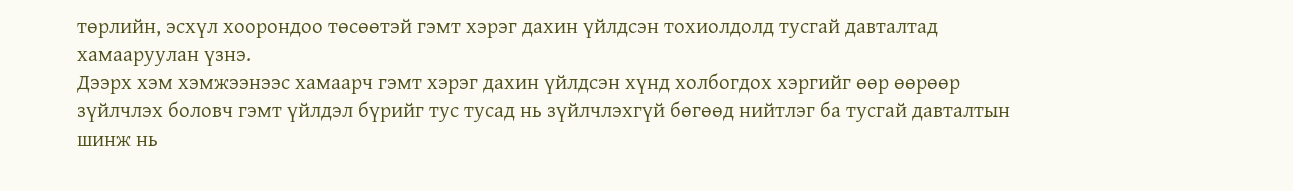төрлийн, эсхүл хоорондоо төсөөтэй гэмт хэрэг дахин үйлдсэн тохиолдолд тусгай давталтад хамааруулан үзнэ.
Дээрх хэм хэмжээнээс хамаарч гэмт хэрэг дахин үйлдсэн хүнд холбогдох хэргийг өөр өөрөөр зүйлчлэх боловч гэмт үйлдэл бүрийг тус тусад нь зүйлчлэхгүй бөгөөд нийтлэг ба тусгай давталтын шинж нь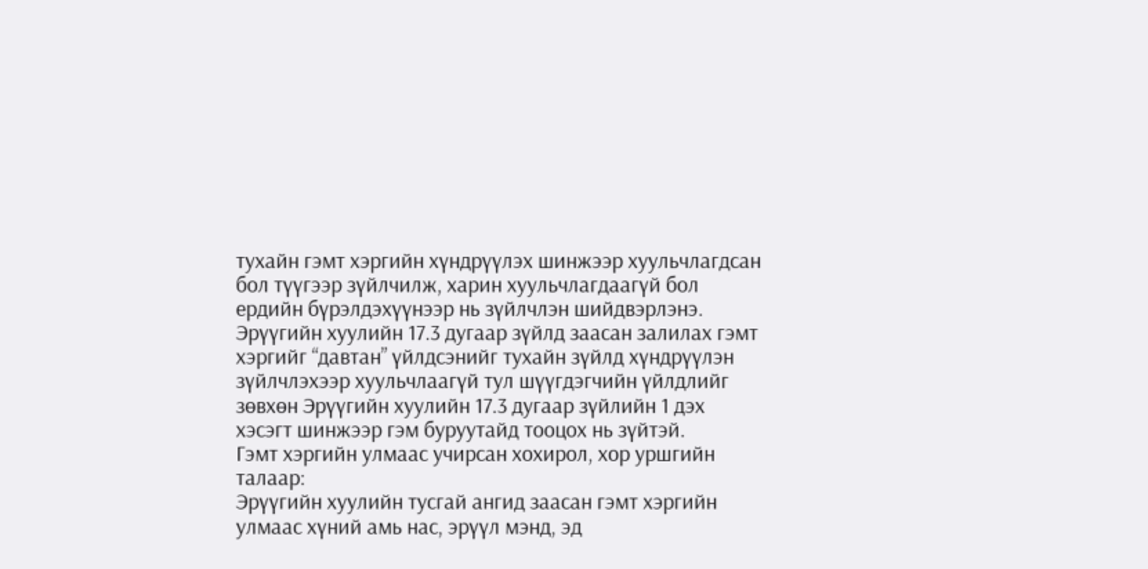тухайн гэмт хэргийн хүндрүүлэх шинжээр хуульчлагдсан бол түүгээр зүйлчилж, харин хуульчлагдаагүй бол ердийн бүрэлдэхүүнээр нь зүйлчлэн шийдвэрлэнэ.
Эрүүгийн хуулийн 17.3 дугаар зүйлд заасан залилах гэмт хэргийг “давтан” үйлдсэнийг тухайн зүйлд хүндрүүлэн зүйлчлэхээр хуульчлаагүй тул шүүгдэгчийн үйлдлийг зөвхөн Эрүүгийн хуулийн 17.3 дугаар зүйлийн 1 дэх хэсэгт шинжээр гэм буруутайд тооцох нь зүйтэй.
Гэмт хэргийн улмаас учирсан хохирол, хор уршгийн талаар:
Эрүүгийн хуулийн тусгай ангид заасан гэмт хэргийн улмаас хүний амь нас, эрүүл мэнд, эд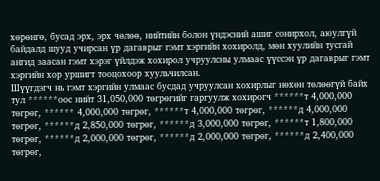хөрөнгө, бусад эрх, эрх чөлөө, нийтийн болон үндэсний ашиг сонирхол, аюулгүй байдалд шууд учирсан үр дагаврыг гэмт хэргийн хохиролд, мөн хуулийн тусгай ангид заасан гэмт хэрэг үйлдэж хохирол учруулсны улмаас үүссэн үр дагаврыг гэмт хэргийн хор уршигт тооцохоор хуульчилсан.
Шүүгдэгч нь гэмт хэргийн улмаас бусдад учруулсан хохирлыг нөхөн төлөөгүй байх тул ******оос нийт 31,050,000 төгрөгийг гаргуулж хохирогч ******т 4,000,000 төгрөг, ****** 4,000,000 төгрөг, ******т 4,000,000 төгрөг, ******д 4,000,000 төгрөг, ******д 2,850,000 төгрөг, ******д 3,000,000 төгрөг, ******т 1,800,000 төгрөг, ******д 2,000,000 төгрөг, ******д 2,000,000 төгрөг, ******д 2,400,000 төгрөг,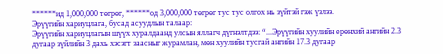******ид 1,000,000 төгрөг, ******од 3,000,000 төгрөг тус тус олгох нь зүйтэй гэж үзлээ.
Эрүүгийн хариуцлага, бусад асуудлын талаар:
Эрүүгийн хариуцлагын шүүх хуралдаанд улсын яллагч дүгнэлтдээ: “...Эрүүгийн хуулийн ерөнхий ангийн 2.3 дугаар зүйлийн 3 дахь хэсэгт заасныг журамлан, мөн хуулийн тусгай ангийн 17.3 дугаар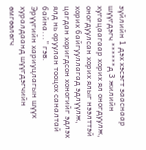зүйлийн 1 дэх хэсэгт зааснаар шүүгдэгч ******д 3 жилийн хугацаагаар хорих ял оногдуулж, оногдуулсан хорих ялыг нээлттэй хорих байгууллагад эдлүүлж, цагдан хоригдсон хоногийг эдлэх ялд нь оруулан тооцох саналтай байна...” гэв.
Эрүүгийн хариуцлагын шүүх хуралдаанд шүүгдэгчийн өмгөөлөгч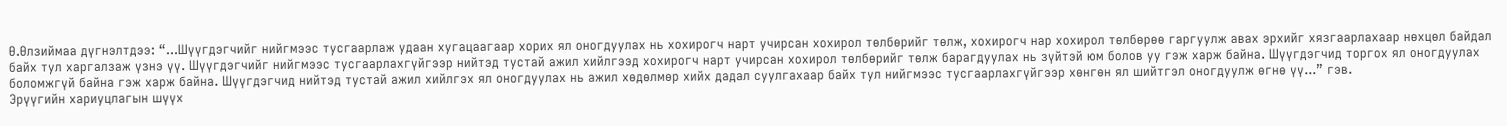Ө.Өлзиймаа дүгнэлтдээ: “...Шүүгдэгчийг нийгмээс тусгаарлаж удаан хугацаагаар хорих ял оногдуулах нь хохирогч нарт учирсан хохирол төлбөрийг төлж, хохирогч нар хохирол төлбөрөө гаргуулж авах эрхийг хязгаарлахаар нөхцөл байдал байх тул харгалзаж үзнэ үү. Шүүгдэгчийг нийгмээс тусгаарлахгүйгээр нийтэд тустай ажил хийлгээд хохирогч нарт учирсан хохирол төлбөрийг төлж барагдуулах нь зүйтэй юм болов уу гэж харж байна. Шүүгдэгчид торгох ял оногдуулах боломжгүй байна гэж харж байна. Шүүгдэгчид нийтэд тустай ажил хийлгэх ял оногдуулах нь ажил хөдөлмөр хийх дадал суулгахаар байх тул нийгмээс тусгаарлахгүйгээр хөнгөн ял шийтгэл оногдуулж өгнө үү...” гэв.
Эрүүгийн хариуцлагын шүүх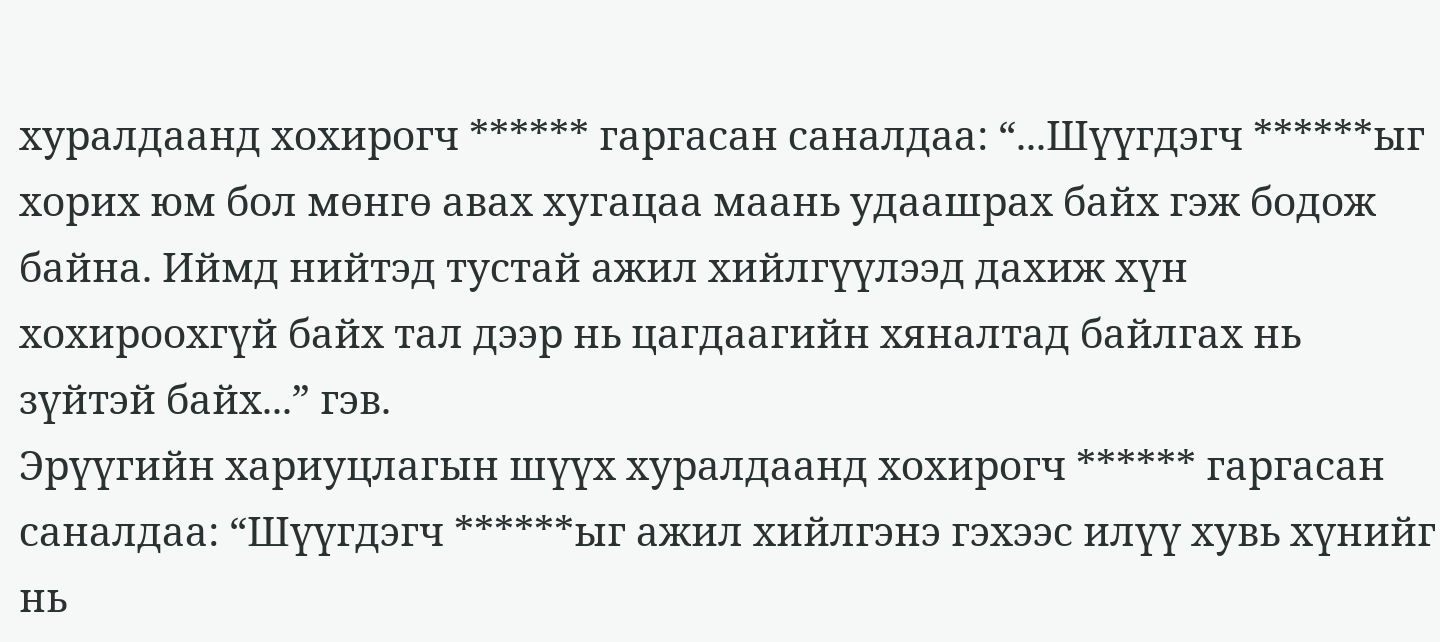хуралдаанд хохирогч ****** гаргасан саналдаа: “...Шүүгдэгч ******ыг хорих юм бол мөнгө авах хугацаа маань удаашрах байх гэж бодож байна. Иймд нийтэд тустай ажил хийлгүүлээд дахиж хүн хохироохгүй байх тал дээр нь цагдаагийн хяналтад байлгах нь зүйтэй байх...” гэв.
Эрүүгийн хариуцлагын шүүх хуралдаанд хохирогч ****** гаргасан саналдаа: “Шүүгдэгч ******ыг ажил хийлгэнэ гэхээс илүү хувь хүнийг нь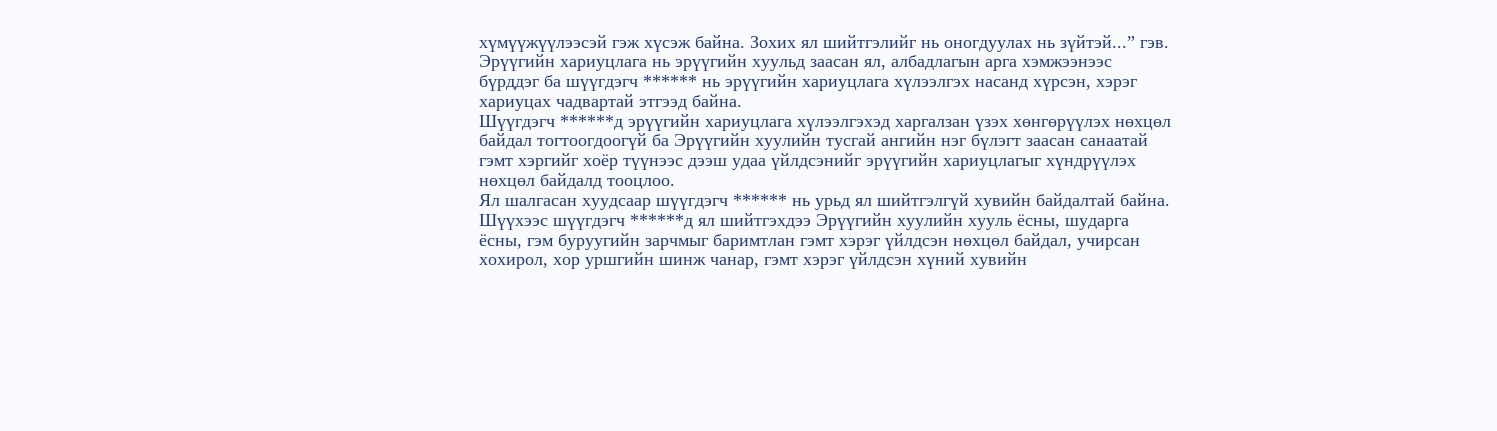хүмүүжүүлээсэй гэж хүсэж байна. Зохих ял шийтгэлийг нь оногдуулах нь зүйтэй...” гэв.
Эрүүгийн хариуцлага нь эрүүгийн хуульд заасан ял, албадлагын арга хэмжээнээс бүрддэг ба шүүгдэгч ****** нь эрүүгийн хариуцлага хүлээлгэх насанд хүрсэн, хэрэг хариуцах чадвартай этгээд байна.
Шүүгдэгч ******д эрүүгийн хариуцлага хүлээлгэхэд харгалзан үзэх хөнгөрүүлэх нөхцөл байдал тогтоогдоогүй ба Эрүүгийн хуулийн тусгай ангийн нэг бүлэгт заасан санаатай гэмт хэргийг хоёр түүнээс дээш удаа үйлдсэнийг эрүүгийн хариуцлагыг хүндрүүлэх нөхцөл байдалд тооцлоо.
Ял шалгасан хуудсаар шүүгдэгч ****** нь урьд ял шийтгэлгүй хувийн байдалтай байна.
Шүүхээс шүүгдэгч ******д ял шийтгэхдээ Эрүүгийн хуулийн хууль ёсны, шударга ёсны, гэм буруугийн зарчмыг баримтлан гэмт хэрэг үйлдсэн нөхцөл байдал, учирсан хохирол, хор уршгийн шинж чанар, гэмт хэрэг үйлдсэн хүний хувийн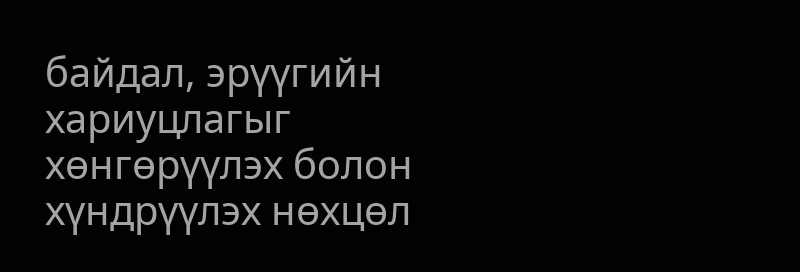байдал, эрүүгийн хариуцлагыг хөнгөрүүлэх болон хүндрүүлэх нөхцөл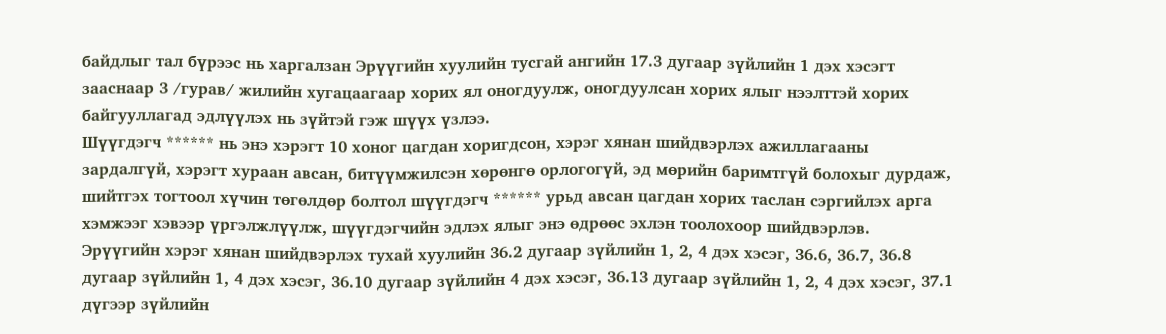байдлыг тал бүрээс нь харгалзан Эрүүгийн хуулийн тусгай ангийн 17.3 дугаар зүйлийн 1 дэх хэсэгт зааснаар 3 /гурав/ жилийн хугацаагаар хорих ял оногдуулж, оногдуулсан хорих ялыг нээлттэй хорих байгууллагад эдлүүлэх нь зүйтэй гэж шүүх үзлээ.
Шүүгдэгч ****** нь энэ хэрэгт 10 хоног цагдан хоригдсон, хэрэг хянан шийдвэрлэх ажиллагааны зардалгүй, хэрэгт хураан авсан, битүүмжилсэн хөрөнгө орлогогүй, эд мөрийн баримтгүй болохыг дурдаж, шийтгэх тогтоол хүчин төгөлдөр болтол шүүгдэгч ****** урьд авсан цагдан хорих таслан сэргийлэх арга хэмжээг хэвээр үргэлжлүүлж, шүүгдэгчийн эдлэх ялыг энэ өдрөөс эхлэн тоолохоор шийдвэрлэв.
Эрүүгийн хэрэг хянан шийдвэрлэх тухай хуулийн 36.2 дугаар зүйлийн 1, 2, 4 дэх хэсэг, 36.6, 36.7, 36.8 дугаар зүйлийн 1, 4 дэх хэсэг, 36.10 дугаар зүйлийн 4 дэх хэсэг, 36.13 дугаар зүйлийн 1, 2, 4 дэх хэсэг, 37.1 дүгээр зүйлийн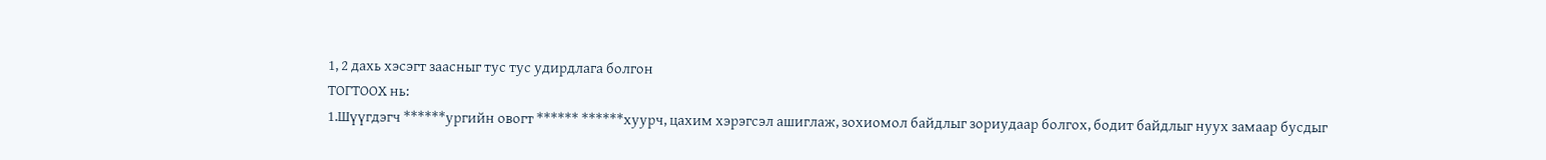1, 2 дахь хэсэгт заасныг тус тус удирдлага болгон
ТОГТООХ нь:
1.Шүүгдэгч ******ургийн овогт ****** ******хуурч, цахим хэрэгсэл ашиглаж, зохиомол байдлыг зориудаар болгох, бодит байдлыг нуух замаар бусдыг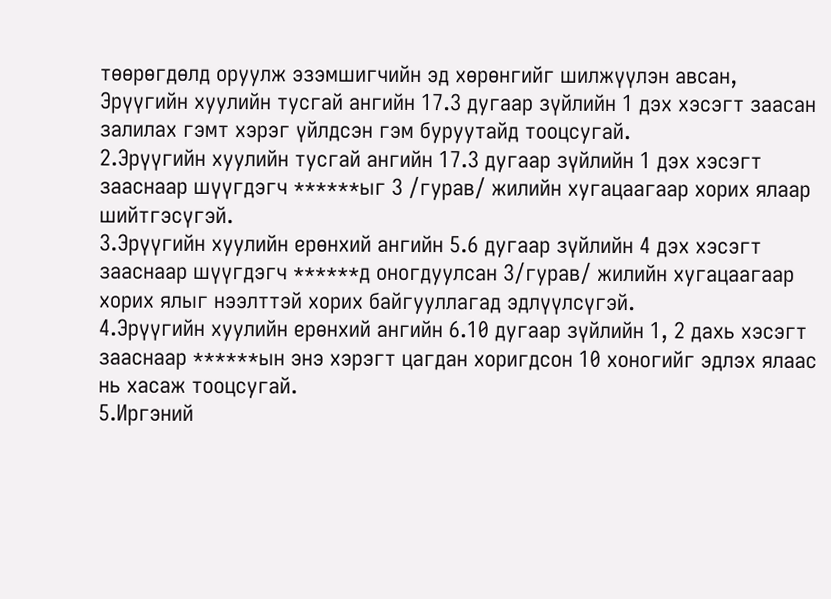төөрөгдөлд оруулж эзэмшигчийн эд хөрөнгийг шилжүүлэн авсан, Эрүүгийн хуулийн тусгай ангийн 17.3 дугаар зүйлийн 1 дэх хэсэгт заасан залилах гэмт хэрэг үйлдсэн гэм буруутайд тооцсугай.
2.Эрүүгийн хуулийн тусгай ангийн 17.3 дугаар зүйлийн 1 дэх хэсэгт зааснаар шүүгдэгч ******ыг 3 /гурав/ жилийн хугацаагаар хорих ялаар шийтгэсүгэй.
3.Эрүүгийн хуулийн ерөнхий ангийн 5.6 дугаар зүйлийн 4 дэх хэсэгт зааснаар шүүгдэгч ******д оногдуулсан 3/гурав/ жилийн хугацаагаар хорих ялыг нээлттэй хорих байгууллагад эдлүүлсүгэй.
4.Эрүүгийн хуулийн ерөнхий ангийн 6.10 дугаар зүйлийн 1, 2 дахь хэсэгт зааснаар ******ын энэ хэрэгт цагдан хоригдсон 10 хоногийг эдлэх ялаас нь хасаж тооцсугай.
5.Иргэний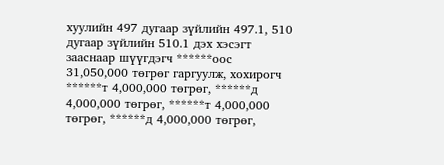хуулийн 497 дугаар зүйлийн 497.1, 510 дугаар зүйлийн 510.1 дэх хэсэгт зааснаар шүүгдэгч ******оос 31,050,000 төгрөг гаргуулж, хохирогч ******т 4,000,000 төгрөг, ******д 4,000,000 төгрөг, ******т 4,000,000 төгрөг, ******д 4,000,000 төгрөг,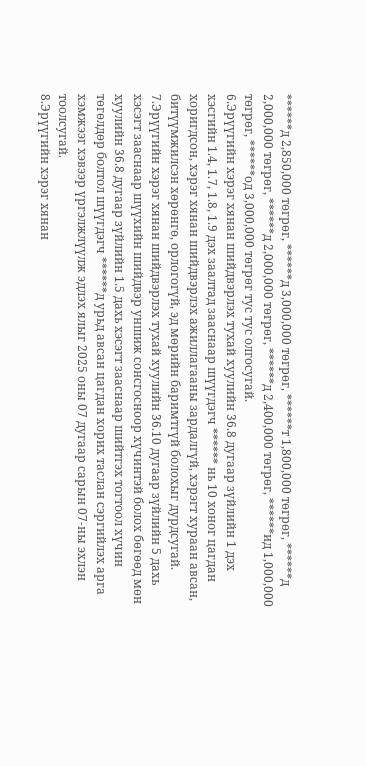******д 2,850,000 төгрөг, ******д 3,000,000 төгрөг, ******т 1,800,000 төгрөг, ******д 2,000,000 төгрөг, ******д 2,000,000 төгрөг, ******д 2,400,000 төгрөг, ******ид 1,000,000 төгрөг, ******од 3,000,000 төгрөг тус тус олгосугай.
6.Эрүүгийн хэрэг хянан шийдвэрлэх тухай хуулийн 36.8 дугаар зүйлийн 1 дэх хэсгийн 1.4, 1.7, 1.8, 1.9 дэх заалтад зааснаар шүүгдэгч ****** нь 10 хоног цагдан хоригдсон, хэрэг хянан шийдвэрлэх ажиллагааны зардалгүй, хэрэгт хураан авсан, битүүмжилсэн хөрөнгө, орлогогүй, эд мөрийн баримтгүй болохыг дурдсугай.
7.Эрүүгийн хэрэг хянан шийдвэрлэх тухай хуулийн 36.10 дугаар зүйлийн 5 дахь хэсэгт зааснаар шүүхийн шийдвэр уншиж сонсгосноор хүчинтэй болох бөгөөд мөн хуулийн 36.8 дугаар зүйлийн 1.5 дахь хэсэгт зааснаар шийтгэх тогтоол хүчин төгөлдөр болтол шүүгдэгч ******д урьд авсан цагдан хорих таслан сэргийлэх арга хэмжээг хэвээр үргэлжлүүлж эдлэх ялыг 2025 оны 07 дугаар сарын 07-ны эхлэн тоолсугай.
8.Эрүүгийн хэрэг хянан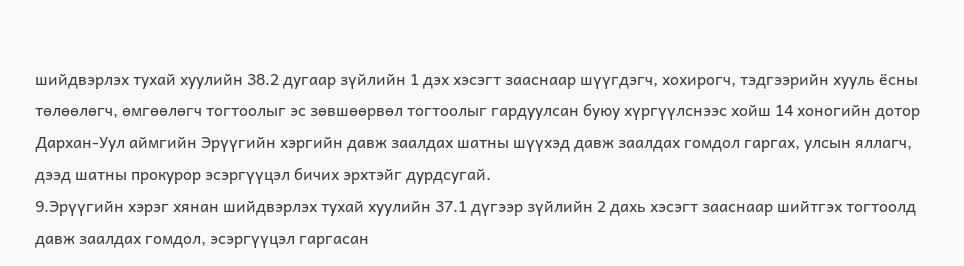шийдвэрлэх тухай хуулийн 38.2 дугаар зүйлийн 1 дэх хэсэгт зааснаар шүүгдэгч, хохирогч, тэдгээрийн хууль ёсны төлөөлөгч, өмгөөлөгч тогтоолыг эс зөвшөөрвөл тогтоолыг гардуулсан буюу хүргүүлснээс хойш 14 хоногийн дотор Дархан-Уул аймгийн Эрүүгийн хэргийн давж заалдах шатны шүүхэд давж заалдах гомдол гаргах, улсын яллагч, дээд шатны прокурор эсэргүүцэл бичих эрхтэйг дурдсугай.
9.Эрүүгийн хэрэг хянан шийдвэрлэх тухай хуулийн 37.1 дүгээр зүйлийн 2 дахь хэсэгт зааснаар шийтгэх тогтоолд давж заалдах гомдол, эсэргүүцэл гаргасан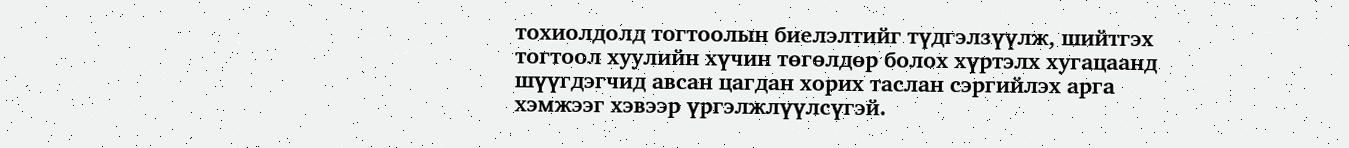тохиолдолд тогтоолын биелэлтийг түдгэлзүүлж, шийтгэх тогтоол хуулийн хүчин төгөлдөр болох хүртэлх хугацаанд шүүгдэгчид авсан цагдан хорих таслан сэргийлэх арга хэмжээг хэвээр үргэлжлүүлсүгэй.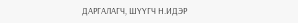ДАРГАЛАГЧ, ШҮҮГЧ Н.ИДЭР